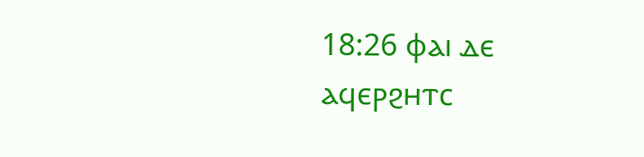18:26 ⲫⲁⲓ ⲇⲉ ⲁϥⲉⲣϩⲏⲧⲥ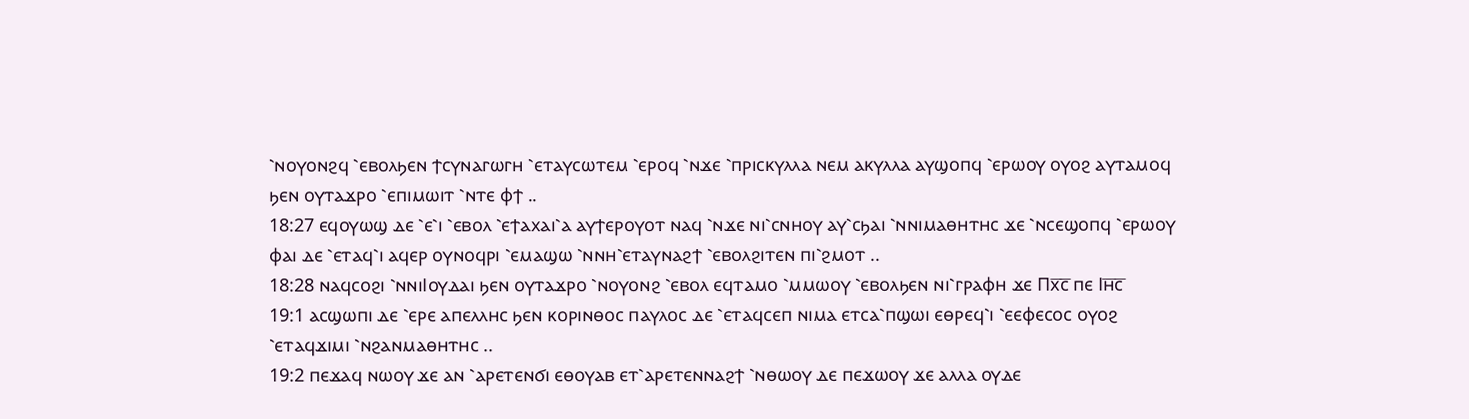⳿ⲛⲟⲩⲟⲛϩϥ ⳿ⲉⲃⲟⲗϧⲉⲛ ϯⲥⲩⲛⲁⲅⲱⲅⲏ ⳿ⲉⲧⲁⲩⲥⲱⲧⲉⲙ ⳿ⲉⲣⲟϥ ⳿ⲛϫⲉ ⳿ⲡⲣⲓⲥⲕⲩⲗⲗⲁ ⲛⲉⲙ ⲁⲕⲩⲗⲗⲁ ⲁⲩϣⲟⲡϥ ⳿ⲉⲣⲱⲟⲩ ⲟⲩⲟϩ ⲁⲩⲧⲁⲙⲟϥ ϧⲉⲛ ⲟⲩⲧⲁϫⲣⲟ ⳿ⲉⲡⲓⲙⲱⲓⲧ ⳿ⲛⲧⲉ ⲫϯ ..
18:27 ⲉϥⲟⲩⲱϣ ⲇⲉ ⳿ⲉ⳿ⲓ ⳿ⲉⲃⲟⲗ ⳿ⲉϯⲁⲭⲁⲓ⳿ⲁ ⲁⲩϯⲉⲣⲟⲩⲟⲧ ⲛⲁϥ ⳿ⲛϫⲉ ⲛⲓ⳿ⲥⲛⲏⲟⲩ ⲁⲩ⳿ⲥϧⲁⲓ ⳿ⲛⲛⲓⲙⲁⲑⲏⲧⲏⲥ ϫⲉ ⳿ⲛⲥⲉϣⲟⲡϥ ⳿ⲉⲣⲱⲟⲩ ⲫⲁⲓ ⲇⲉ ⳿ⲉⲧⲁϥ⳿ⲓ ⲁϥⲉⲣ ⲟⲩⲛⲟϥⲣⲓ ⳿ⲉⲙⲁϣⲱ ⳿ⲛⲛⲏ⳿ⲉⲧⲁⲩⲛⲁϩϯ ⳿ⲉⲃⲟⲗϩⲓⲧⲉⲛ ⲡⲓ⳿ϩⲙⲟⲧ ..
18:28 ⲛⲁϥⲥⲟϩⲓ ⳿ⲛⲛⲓⲒⲟⲩⲇⲁⲓ ϧⲉⲛ ⲟⲩⲧⲁϫⲣⲟ ⳿ⲛⲟⲩⲟⲛϩ ⳿ⲉⲃⲟⲗ ⲉϥⲧⲁⲙⲟ ⳿ⲙⲙⲱⲟⲩ ⳿ⲉⲃⲟⲗϧⲉⲛ ⲛⲓ⳿ⲅⲣⲁⲫⲏ ϫⲉ Ⲡⲭ̅ⲥ̅ ⲡⲉ Ⲓⲏ̅ⲥ̅
19:1 ⲁⲥϣⲱⲡⲓ ⲇⲉ ⳿ⲉⲣⲉ ⲁⲡⲉⲗⲗⲏⲥ ϧⲉⲛ ⲕⲟⲣⲓⲛⲑⲟⲥ ⲡⲁⲩⲗⲟⲥ ⲇⲉ ⳿ⲉⲧⲁϥⲥⲉⲡ ⲛⲓⲙⲁ ⲉⲧⲥⲁ⳿ⲡϣⲱⲓ ⲉⲑⲣⲉϥ⳿ⲓ ⳿ⲉⲉⲫⲉⲥⲟⲥ ⲟⲩⲟϩ ⳿ⲉⲧⲁϥϫⲓⲙⲓ ⳿ⲛϩⲁⲛⲙⲁⲑⲏⲧⲏⲥ ..
19:2 ⲡⲉϫⲁϥ ⲛⲱⲟⲩ ϫⲉ ⲁⲛ ⳿ⲁⲣⲉⲧⲉⲛϭⲓ ⲉⲑⲟⲩⲁⲃ ⲉⲧ⳿ⲁⲣⲉⲧⲉⲛⲛⲁϩϯ ⳿ⲛⲑⲱⲟⲩ ⲇⲉ ⲡⲉϫⲱⲟⲩ ϫⲉ ⲁⲗⲗⲁ ⲟⲩⲇⲉ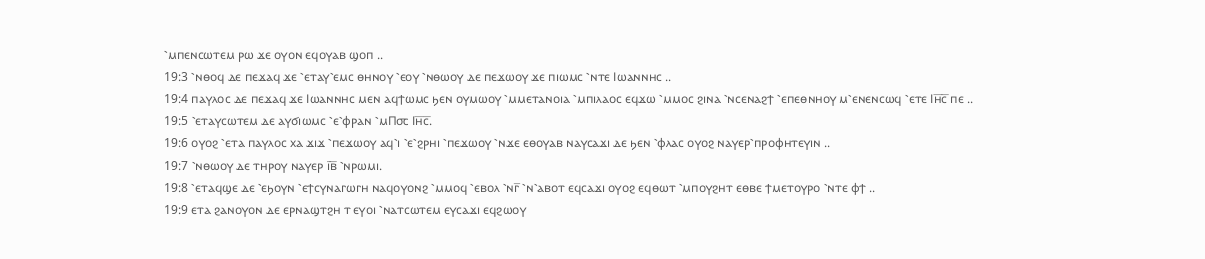⳿ⲙⲡⲉⲛⲥⲱⲧⲉⲙ ⲣⲱ ϫⲉ ⲟⲩⲟⲛ ⲉϥⲟⲩⲁⲃ ϣⲟⲡ ..
19:3 ⳿ⲛⲑⲟϥ ⲇⲉ ⲡⲉϫⲁϥ ϫⲉ ⳿ⲉⲧⲁⲩ⳿ⲉⲙⲥ ⲑⲏⲛⲟⲩ ⳿ⲉⲟⲩ ⳿ⲛⲑⲱⲟⲩ ⲇⲉ ⲡⲉϫⲱⲟⲩ ϫⲉ ⲡⲓⲱⲙⲥ ⳿ⲛⲧⲉ Ⲓⲱⲁⲛⲛⲏⲥ ..
19:4 ⲡⲁⲩⲗⲟⲥ ⲇⲉ ⲡⲉϫⲁϥ ϫⲉ Ⲓⲱⲁⲛⲛⲏⲥ ⲙⲉⲛ ⲁϥϯⲱⲙⲥ ϧⲉⲛ ⲟⲩⲙⲱⲟⲩ ⳿ⲙⲙⲉⲧⲁⲛⲟⲓⲁ ⳿ⲙⲡⲓⲗⲁⲟⲥ ⲉϥϫⲱ ⳿ⲙⲙⲟⲥ ϩⲓⲛⲁ ⳿ⲛⲥⲉⲛⲁϩϯ ⳿ⲉⲡⲉⲑⲛⲏⲟⲩ ⲙ⳿ⲉⲛⲉⲛⲥⲱϥ ⳿ⲉⲧⲉ Ⲓⲏ̅ⲥ̅ ⲡⲉ ..
19:5 ⳿ⲉⲧⲁⲩⲥⲱⲧⲉⲙ ⲇⲉ ⲁⲩϭⲓⲱⲙⲥ ⳿ⲉ⳿ⲫⲣⲁⲛ ⳿ⲙⲠ⳪ Ⲓⲏ̅ⲥ̅.
19:6 ⲟⲩⲟϩ ⳿ⲉⲧⲁ ⲡⲁⲩⲗⲟⲥ ⲭⲁ ϫⲓϫ ⳿ⲡⲉϫⲱⲟⲩ ⲁϥ⳿ⲓ ⳿ⲉ⳿ϩⲣⲏⲓ ⳿ⲡⲉϫⲱⲟⲩ ⳿ⲛϫⲉ ⲉⲑⲟⲩⲁⲃ ⲛⲁⲩⲥⲁϫⲓ ⲇⲉ ϧⲉⲛ ⳿ⲫⲗⲁⲥ ⲟⲩⲟϩ ⲛⲁⲩⲉⲣ⳿ⲡⲣⲟⲫⲏⲧⲉⲩⲓⲛ ..
19:7 ⳿ⲛⲑⲱⲟⲩ ⲇⲉ ⲧⲏⲣⲟⲩ ⲛⲁⲩⲉⲣ ⲓ̅ⲃ̅ ⳿ⲛⲣⲱⲙⲓ.
19:8 ⳿ⲉⲧⲁϥϣⲉ ⲇⲉ ⳿ⲉϧⲟⲩⲛ ⳿ⲉϯⲥⲩⲛⲁⲅⲱⲅⲏ ⲛⲁϥⲟⲩⲟⲛϩ ⳿ⲙⲙⲟϥ ⳿ⲉⲃⲟⲗ ⳿ⲛⲅ̅ ⳿ⲛ⳿ⲁⲃⲟⲧ ⲉϥⲥⲁϫⲓ ⲟⲩⲟϩ ⲉϥⲑⲱⲧ ⳿ⲙⲡⲟⲩϩⲏⲧ ⲉⲑⲃⲉ ϯⲙⲉⲧⲟⲩⲣⲟ ⳿ⲛⲧⲉ ⲫϯ ..
19:9 ⲉⲧⲁ ϩⲁⲛⲟⲩⲟⲛ ⲇⲉ ⲉⲣⲛⲁϣⲧϩⲏ ⲧ ⲉⲩⲟⲓ ⳿ⲛⲁⲧⲥⲱⲧⲉⲙ ⲉⲩⲥⲁϫⲓ ⲉϥϩⲱⲟⲩ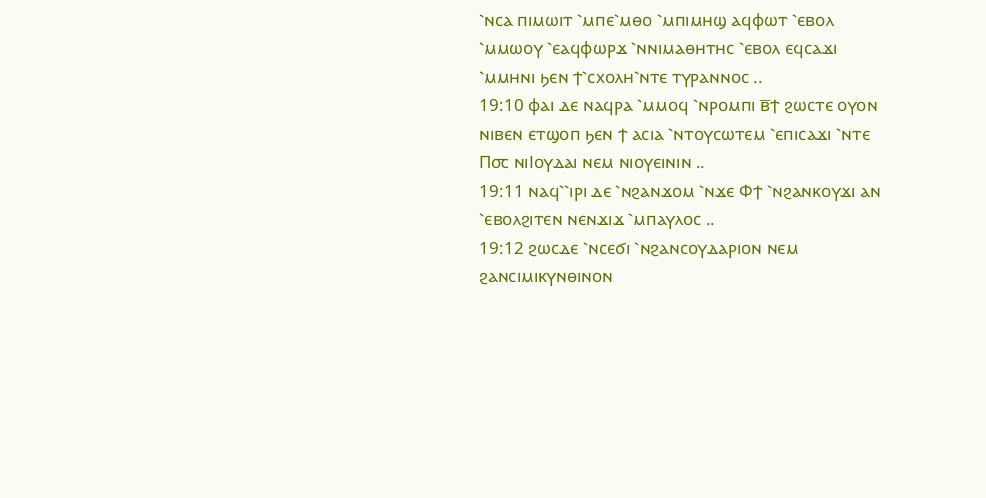⳿ⲛⲥⲁ ⲡⲓⲙⲱⲓⲧ ⳿ⲙⲡⲉ⳿ⲙⲑⲟ ⳿ⲙⲡⲓⲙⲏϣ ⲁϥⲫⲱⲧ ⳿ⲉⲃⲟⲗ ⳿ⲙⲙⲱⲟⲩ ⳿ⲉⲁϥⲫⲱⲣϫ ⳿ⲛⲛⲓⲙⲁⲑⲏⲧⲏⲥ ⳿ⲉⲃⲟⲗ ⲉϥⲥⲁϫⲓ ⳿ⲙⲙⲏⲛⲓ ϧⲉⲛ ϯ⳿ⲥⲭⲟⲗⲏ⳿ⲛⲧⲉ ⲧⲩⲣⲁⲛⲛⲟⲥ ..
19:10 ⲫⲁⲓ ⲇⲉ ⲛⲁϥⲣⲁ ⳿ⲙⲙⲟϥ ⳿ⲛⲣⲟⲙⲡⲓ ⲃ̅ϯ ϩⲱⲥⲧⲉ ⲟⲩⲟⲛ ⲛⲓⲃⲉⲛ ⲉⲧϣⲟⲡ ϧⲉⲛ ϯ ⲁⲥⲓⲁ ⳿ⲛⲧⲟⲩⲥⲱⲧⲉⲙ ⳿ⲉⲡⲓⲥⲁϫⲓ ⳿ⲛⲧⲉ Ⲡ⳪ ⲛⲓⲒⲟⲩⲇⲁⲓ ⲛⲉⲙ ⲛⲓⲟⲩⲉⲓⲛⲓⲛ ..
19:11 ⲛⲁϥ⳿⳿ⲓⲣⲓ ⲇⲉ ⳿ⲛϩⲁⲛϫⲟⲙ ⳿ⲛϫⲉ Ⲫϯ ⳿ⲛϩⲁⲛⲕⲟⲩϫⲓ ⲁⲛ ⳿ⲉⲃⲟⲗϩⲓⲧⲉⲛ ⲛⲉⲛϫⲓϫ ⳿ⲙⲡⲁⲩⲗⲟⲥ ..
19:12 ϩⲱⲥⲇⲉ ⳿ⲛⲥⲉϭⲓ ⳿ⲛϩⲁⲛⲥⲟⲩⲇⲁⲣⲓⲟⲛ ⲛⲉⲙ ϩⲁⲛⲥⲓⲙⲓⲕⲩⲛⲑⲓⲛⲟⲛ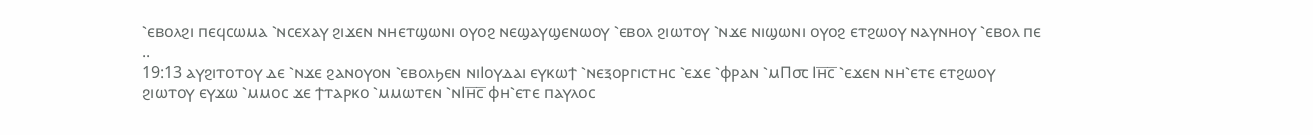⳿ⲉⲃⲟⲗϩⲓ ⲡⲉϥⲥⲱⲙⲁ ⳿ⲛⲥⲉⲭⲁⲩ ϩⲓϫⲉⲛ ⲛⲏⲉⲧϣⲱⲛⲓ ⲟⲩⲟϩ ⲛⲉϣⲁⲩϣⲉⲛⲱⲟⲩ ⳿ⲉⲃⲟⲗ ϩⲓⲱⲧⲟⲩ ⳿ⲛϫⲉ ⲛⲓϣⲱⲛⲓ ⲟⲩⲟϩ ⲉⲧϩⲱⲟⲩ ⲛⲁⲩⲛⲏⲟⲩ ⳿ⲉⲃⲟⲗ ⲡⲉ ..
19:13 ⲁⲩϩⲓⲧⲟⲧⲟⲩ ⲇⲉ ⳿ⲛϫⲉ ϩⲁⲛⲟⲩⲟⲛ ⳿ⲉⲃⲟⲗϧⲉⲛ ⲛⲓⲒⲟⲩⲇⲁⲓ ⲉⲩⲕⲱϯ ⳿ⲛⲉⲝⲟⲣⲅⲓⲥⲧⲏⲥ ⳿ⲉϫⲉ ⳿ⲫⲣⲁⲛ ⳿ⲙⲠ⳪ Ⲓⲏ̅ⲥ̅ ⳿ⲉϫⲉⲛ ⲛⲏ⳿ⲉⲧⲉ ⲉⲧϩⲱⲟⲩ ϩⲓⲱⲧⲟⲩ ⲉⲩϫⲱ ⳿ⲙⲙⲟⲥ ϫⲉ ϯⲧⲁⲣⲕⲟ ⳿ⲙⲙⲱⲧⲉⲛ ⳿ⲛⲒⲏ̅ⲥ̅ ⲫⲏ⳿ⲉⲧⲉ ⲡⲁⲩⲗⲟⲥ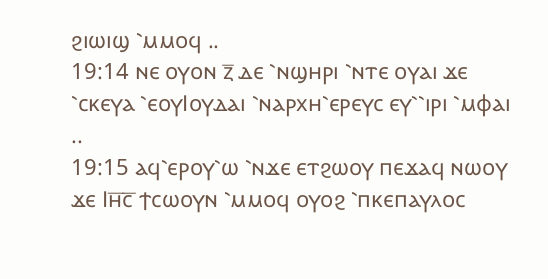ϩⲓⲱⲓϣ ⳿ⲙⲙⲟϥ ..
19:14 ⲛⲉ ⲟⲩⲟⲛ ⲍ̅ ⲇⲉ ⳿ⲛϣⲏⲣⲓ ⳿ⲛⲧⲉ ⲟⲩⲁⲓ ϫⲉ ⳿ⲥⲕⲉⲩⲁ ⳿ⲉⲟⲩⲒⲟⲩⲇⲁⲓ ⳿ⲛⲁⲣⲭⲏ⳿ⲉⲣⲉⲩⲥ ⲉⲩ⳿⳿ⲓⲣⲓ ⳿ⲙⲫⲁⲓ ..
19:15 ⲁϥ⳿ⲉⲣⲟⲩ⳿ⲱ ⳿ⲛϫⲉ ⲉⲧϩⲱⲟⲩ ⲡⲉϫⲁϥ ⲛⲱⲟⲩ ϫⲉ Ⲓⲏ̅ⲥ̅ ϯⲥⲱⲟⲩⲛ ⳿ⲙⲙⲟϥ ⲟⲩⲟϩ ⳿ⲡⲕⲉⲡⲁⲩⲗⲟⲥ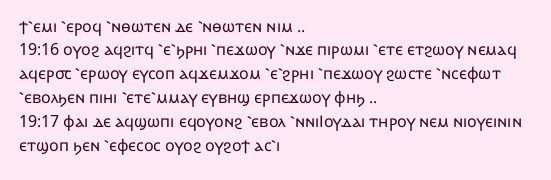ϯ⳿ⲉⲙⲓ ⳿ⲉⲣⲟϥ ⳿ⲛⲑⲱⲧⲉⲛ ⲇⲉ ⳿ⲛⲑⲱⲧⲉⲛ ⲛⲓⲙ ..
19:16 ⲟⲩⲟϩ ⲁϥϩⲓⲧϥ ⳿ⲉ⳿ϧⲣⲏⲓ ⳿ⲡⲉϫⲱⲟⲩ ⳿ⲛϫⲉ ⲡⲓⲣⲱⲙⲓ ⳿ⲉⲧⲉ ⲉⲧϩⲱⲟⲩ ⲛⲉⲙⲁϥ ⲁϥⲉⲣ⳪ ⳿ⲉⲣⲱⲟⲩ ⲉⲩⲥⲟⲡ ⲁϥϫⲉⲙϫⲟⲙ ⳿ⲉ⳿ϩⲣⲏⲓ ⳿ⲡⲉϫⲱⲟⲩ ϩⲱⲥⲧⲉ ⳿ⲛⲥⲉⲫⲱⲧ ⳿ⲉⲃⲟⲗϧⲉⲛ ⲡⲓⲏⲓ ⳿ⲉⲧⲉ⳿ⲙⲙⲁⲩ ⲉⲩⲃⲏϣ ⲉⲣⲡⲉϫⲱⲟⲩ ⲫⲏϧ ..
19:17 ⲫⲁⲓ ⲇⲉ ⲁϥϣⲱⲡⲓ ⲉϥⲟⲩⲟⲛϩ ⳿ⲉⲃⲟⲗ ⳿ⲛⲛⲓⲒⲟⲩⲇⲁⲓ ⲧⲏⲣⲟⲩ ⲛⲉⲙ ⲛⲓⲟⲩⲉⲓⲛⲓⲛ ⲉⲧϣⲟⲡ ϧⲉⲛ ⳿ⲉⲫⲉⲥⲟⲥ ⲟⲩⲟϩ ⲟⲩϩⲟϯ ⲁⲥ⳿ⲓ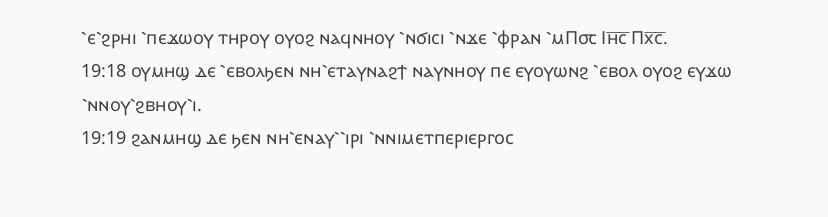⳿ⲉ⳿ϩⲣⲏⲓ ⳿ⲡⲉϫⲱⲟⲩ ⲧⲏⲣⲟⲩ ⲟⲩⲟϩ ⲛⲁϥⲛⲏⲟⲩ ⳿ⲛϭⲓⲥⲓ ⳿ⲛϫⲉ ⳿ⲫⲣⲁⲛ ⳿ⲙⲠ⳪ Ⲓⲏ̅ⲥ̅ Ⲡⲭ̅ⲥ̅.
19:18 ⲟⲩⲙⲏϣ ⲇⲉ ⳿ⲉⲃⲟⲗϧⲉⲛ ⲛⲏ⳿ⲉⲧⲁⲩⲛⲁϩϯ ⲛⲁⲩⲛⲏⲟⲩ ⲡⲉ ⲉⲩⲟⲩⲱⲛϩ ⳿ⲉⲃⲟⲗ ⲟⲩⲟϩ ⲉⲩϫⲱ ⳿ⲛⲛⲟⲩ⳿ϩⲃⲏⲟⲩ⳿ⲓ.
19:19 ϩⲁⲛⲙⲏϣ ⲇⲉ ϧⲉⲛ ⲛⲏ⳿ⲉⲛⲁⲩ⳿⳿ⲓⲣⲓ ⳿ⲛⲛⲓⲙⲉⲧⲡⲉⲣⲓⲉⲣⲅⲟⲥ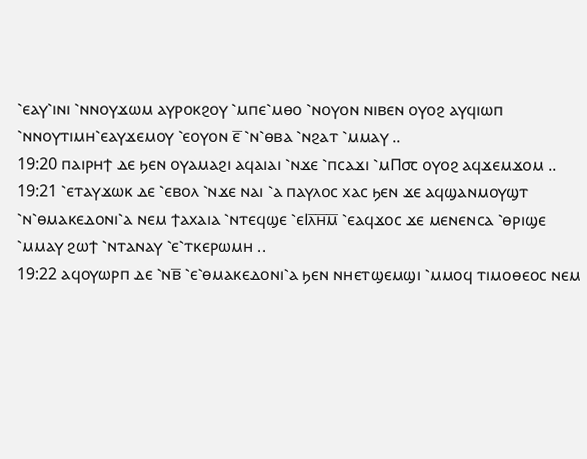⳿ⲉⲁⲩ⳿ⲓⲛⲓ ⳿ⲛⲛⲟⲩϫⲱⲙ ⲁⲩⲣⲟⲕϩⲟⲩ ⳿ⲙⲡⲉ⳿ⲙⲑⲟ ⳿ⲛⲟⲩⲟⲛ ⲛⲓⲃⲉⲛ ⲟⲩⲟϩ ⲁⲩϥⲓⲱⲡ ⳿ⲛⲛⲟⲩⲧⲓⲙⲏ⳿ⲉⲁⲩϫⲉⲙⲟⲩ ⳿ⲉⲟⲩⲟⲛ ⲉ̅ ⳿ⲛ⳿ⲑⲃⲁ ⳿ⲛϩⲁⲧ ⳿ⲙⲙⲁⲩ ..
19:20 ⲡⲁⲓⲣⲏϯ ⲇⲉ ϧⲉⲛ ⲟⲩⲁⲙⲁϩⲓ ⲁϥⲁⲓⲁⲓ ⳿ⲛϫⲉ ⳿ⲡⲥⲁϫⲓ ⳿ⲙⲠ⳪ ⲟⲩⲟϩ ⲁϥϫⲉⲙϫⲟⲙ ..
19:21 ⳿ⲉⲧⲁⲩϫⲱⲕ ⲇⲉ ⳿ⲉⲃⲟⲗ ⳿ⲛϫⲉ ⲛⲁⲓ ⳿ⲁ ⲡⲁⲩⲗⲟⲥ ⲭⲁⲥ ϧⲉⲛ ϫⲉ ⲁϥϣⲁⲛⲙⲟⲩϣⲧ ⳿ⲛ⳿ⲑⲙⲁⲕⲉⲇⲟⲛⲓ⳿ⲁ ⲛⲉⲙ ϯⲁⲭⲁⲓⲁ ⳿ⲛⲧⲉϥϣⲉ ⳿ⲉⲒⲗ̅ⲏ̅ⲙ̅ ⳿ⲉⲁϥϫⲟⲥ ϫⲉ ⲙⲉⲛⲉⲛⲥⲁ ⳿ⲑⲣⲓϣⲉ ⳿ⲙⲙⲁⲩ ϩⲱϯ ⳿ⲛⲧⲁⲛⲁⲩ ⳿ⲉ⳿ⲧⲕⲉⲣⲱⲙⲏ ..
19:22 ⲁϥⲟⲩⲱⲣⲡ ⲇⲉ ⳿ⲛⲃ̅ ⳿ⲉ⳿ⲑⲙⲁⲕⲉⲇⲟⲛⲓ⳿ⲁ ϧⲉⲛ ⲛⲏⲉⲧϣⲉⲙϣⲓ ⳿ⲙⲙⲟϥ ⲧⲓⲙⲟⲑⲉⲟⲥ ⲛⲉⲙ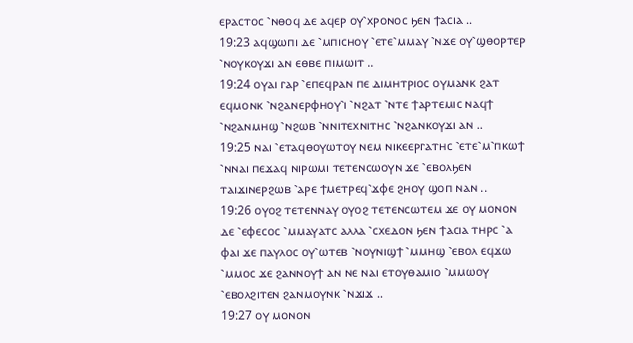ⲉⲣⲁⲥⲧⲟⲥ ⳿ⲛⲑⲟϥ ⲇⲉ ⲁϥⲉⲣ ⲟⲩ⳿ⲭⲣⲟⲛⲟⲥ ϧⲉⲛ ϯⲁⲥⲓⲁ ..
19:23 ⲁϥϣⲱⲡⲓ ⲇⲉ ⳿ⲙⲡⲓⲥⲏⲟⲩ ⳿ⲉⲧⲉ⳿ⲙⲙⲁⲩ ⳿ⲛϫⲉ ⲟⲩ⳿ϣⲑⲟⲣⲧⲉⲣ ⳿ⲛⲟⲩⲕⲟⲩϫⲓ ⲁⲛ ⲉⲑⲃⲉ ⲡⲓⲙⲱⲓⲧ ..
19:24 ⲟⲩⲁⲓ ⲅⲁⲣ ⳿ⲉⲡⲉϥⲣⲁⲛ ⲡⲉ ⲇⲓⲙⲏⲧⲣⲓⲟⲥ ⲟⲩⲙⲁⲛⲕ ϩⲁⲧ ⲉϥⲙⲟⲛⲕ ⳿ⲛϩⲁⲛⲉⲣⲫⲏⲟⲩ⳿ⲓ ⳿ⲛϩⲁⲧ ⳿ⲛⲧⲉ ϯⲁⲣⲧⲉⲙⲓⲥ ⲛⲁϥϯ ⳿ⲛϩⲁⲛⲙⲏϣ ⳿ⲛϩⲱⲃ ⳿ⲛⲛⲓⲧⲉⲭⲛⲓⲧⲏⲥ ⳿ⲛϩⲁⲛⲕⲟⲩϫⲓ ⲁⲛ ..
19:25 ⲛⲁⲓ ⳿ⲉⲧⲁϥⲑⲟⲩⲱⲧⲟⲩ ⲛⲉⲙ ⲛⲓⲕⲉⲉⲣⲅⲁⲧⲏⲥ ⳿ⲉⲧⲉ⳿ⲙ⳿ⲡⲕⲱϯ ⳿ⲛⲛⲁⲓ ⲡⲉϫⲁϥ ⲛⲓⲣⲱⲙⲓ ⲧⲉⲧⲉⲛⲥⲱⲟⲩⲛ ϫⲉ ⳿ⲉⲃⲟⲗϧⲉⲛ ⲧⲁⲓϫⲓⲛⲉⲣϩⲱⲃ ⳿ⲁⲣⲉ ϯⲙⲉⲧⲣⲉϥ⳿ϫⲫⲉ ϩⲏⲟⲩ ϣⲟⲡ ⲛⲁⲛ ..
19:26 ⲟⲩⲟϩ ⲧⲉⲧⲉⲛⲛⲁⲩ ⲟⲩⲟϩ ⲧⲉⲧⲉⲛⲥⲱⲧⲉⲙ ϫⲉ ⲟⲩ ⲙⲟⲛⲟⲛ ⲇⲉ ⳿ⲉⲫⲉⲥⲟⲥ ⳿ⲙⲙⲁⲩⲁⲧⲥ ⲁⲗⲗⲁ ⳿ⲥⲭⲉⲇⲟⲛ ϧⲉⲛ ϯⲁⲥⲓⲁ ⲧⲏⲣⲥ ⳿ⲁ ⲫⲁⲓ ϫⲉ ⲡⲁⲩⲗⲟⲥ ⲟⲩ⳿ⲱⲧⲉⲃ ⳿ⲛⲟⲩⲛⲓϣϯ ⳿ⲙⲙⲏϣ ⳿ⲉⲃⲟⲗ ⲉϥϫⲱ ⳿ⲙⲙⲟⲥ ϫⲉ ϩⲁⲛⲛⲟⲩϯ ⲁⲛ ⲛⲉ ⲛⲁⲓ ⲉⲧⲟⲩⲑⲁⲙⲓⲟ ⳿ⲙⲙⲱⲟⲩ ⳿ⲉⲃⲟⲗϩⲓⲧⲉⲛ ϩⲁⲛⲙⲟⲩⲛⲕ ⳿ⲛϫⲓϫ ..
19:27 ⲟⲩ ⲙⲟⲛⲟⲛ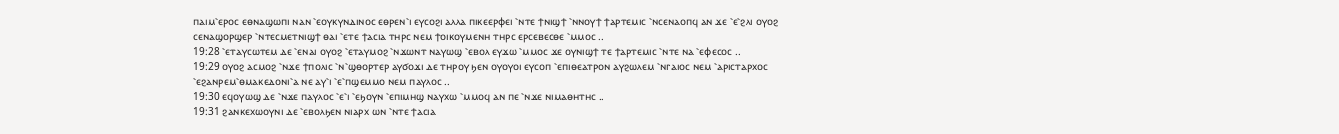ⲡⲁⲓⲙ⳿ⲉⲣⲟⲥ ⲉⲑⲛⲁϣⲱⲡⲓ ⲛⲁⲛ ⳿ⲉⲟⲩⲕⲩⲛⲇⲓⲛⲟⲥ ⲉⲑⲣⲉⲛ⳿ⲓ ⲉⲩⲥⲟϩⲓ ⲁⲗⲗⲁ ⲡⲓⲕⲉⲉⲣⲫⲉⲓ ⳿ⲛⲧⲉ ϯⲛⲓϣϯ ⳿ⲛⲛⲟⲩϯ ϯⲁⲣⲧⲉⲙⲓⲥ ⳿ⲛⲥⲉⲛⲁⲟⲡϥ ⲁⲛ ϫⲉ ⳿ⲉ⳿ϩⲗⲓ ⲟⲩⲟϩ ⲥⲉⲛⲁϣⲟⲣϣⲉⲣ ⳿ⲛⲧⲉⲥⲙⲉⲧⲛⲓϣϯ ⲑⲁⲓ ⳿ⲉⲧⲉ ϯⲁⲥⲓⲁ ⲧⲏⲣⲥ ⲛⲉⲙ ϯⲟⲓⲕⲟⲩⲙⲉⲛⲏ ⲧⲏⲣⲥ ⲉⲣⲥⲉⲃⲉⲥⲑⲉ ⳿ⲙⲙⲟⲥ ..
19:28 ⳿ⲉⲧⲁⲩⲥⲱⲧⲉⲙ ⲇⲉ ⳿ⲉⲛⲁⲓ ⲟⲩⲟϩ ⳿ⲉⲧⲁⲩⲙⲟϩ ⳿ⲛϫⲱⲛⲧ ⲛⲁⲩⲱϣ ⳿ⲉⲃⲟⲗ ⲉⲩϫⲱ ⳿ⲙⲙⲟⲥ ϫⲉ ⲟⲩⲛⲓϣϯ ⲧⲉ ϯⲁⲣⲧⲉⲙⲓⲥ ⳿ⲛⲧⲉ ⲛⲁ ⳿ⲉⲫⲉⲥⲟⲥ ..
19:29 ⲟⲩⲟϩ ⲁⲥⲙⲟϩ ⳿ⲛϫⲉ ϯⲡⲟⲗⲓⲥ ⳿ⲛ⳿ϣⲑⲟⲣⲧⲉⲣ ⲁⲩϭⲟϫⲓ ⲇⲉ ⲧⲏⲣⲟⲩ ϧⲉⲛ ⲟⲩⲟⲩⲟⲓ ⲉⲩⲥⲟⲡ ⳿ⲉⲡⲓⲑⲉⲁⲧⲣⲟⲛ ⲁⲩϩⲱⲗⲉⲙ ⳿ⲛⲅⲁⲓⲟⲥ ⲛⲉⲙ ⳿ⲁⲣⲓⲥⲧⲁⲣⲭⲟⲥ ⳿ⲉϩⲁⲛⲣⲉⲙ⳿ⲑⲙⲁⲕⲉⲇⲟⲛⲓ⳿ⲁ ⲛⲉ ⲁⲩ⳿ⲓ ⳿ⲉ⳿ⲡϣⲉⲙⲙⲟ ⲛⲉⲙ ⲡⲁⲩⲗⲟⲥ ..
19:30 ⲉϥⲟⲩⲱϣ ⲇⲉ ⳿ⲛϫⲉ ⲡⲁⲩⲗⲟⲥ ⳿ⲉ⳿ⲓ ⳿ⲉϧⲟⲩⲛ ⳿ⲉⲡⲓⲙⲏϣ ⲛⲁⲩⲭⲱ ⳿ⲙⲙⲟϥ ⲁⲛ ⲡⲉ ⳿ⲛϫⲉ ⲛⲓⲙⲁⲑⲏⲧⲏⲥ ..
19:31 ϩⲁⲛⲕⲉⲭⲱⲟⲩⲛⲓ ⲇⲉ ⳿ⲉⲃⲟⲗϧⲉⲛ ⲛⲓⲁⲣⲭ ⲱⲛ ⳿ⲛⲧⲉ ϯⲁⲥⲓⲁ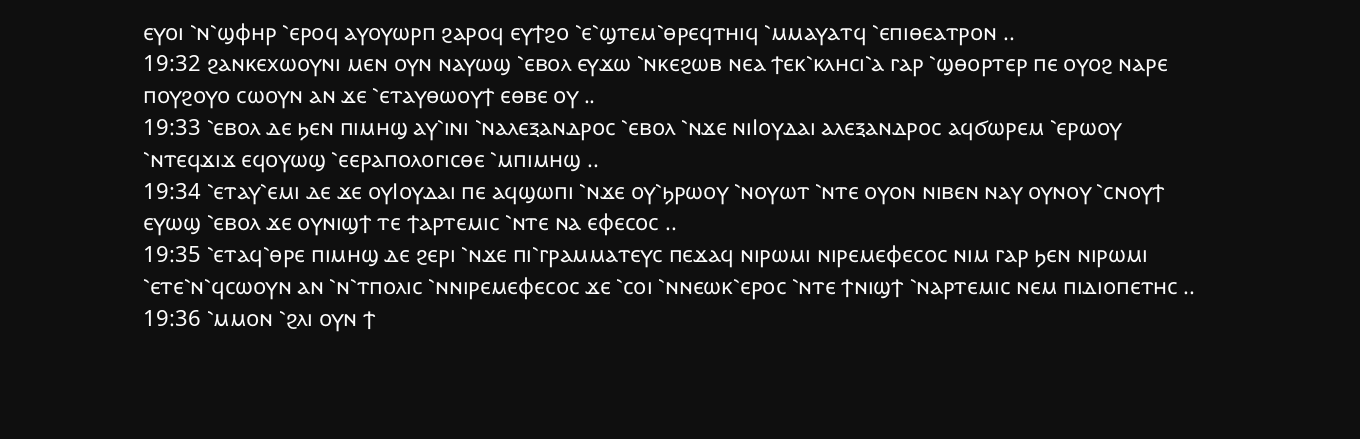ⲉⲩⲟⲓ ⳿ⲛ⳿ϣⲫⲏⲣ ⳿ⲉⲣⲟϥ ⲁⲩⲟⲩⲱⲣⲡ ϩⲁⲣⲟϥ ⲉⲩϯϩⲟ ⳿ⲉ⳿ϣⲧⲉⲙ⳿ⲑⲣⲉϥⲧⲏⲓϥ ⳿ⲙⲙⲁⲩⲁⲧϥ ⳿ⲉⲡⲓⲑⲉⲁⲧⲣⲟⲛ ..
19:32 ϩⲁⲛⲕⲉⲭⲱⲟⲩⲛⲓ ⲙⲉⲛ ⲟⲩⲛ ⲛⲁⲩⲱϣ ⳿ⲉⲃⲟⲗ ⲉⲩϫⲱ ⳿ⲛⲕⲉϩⲱⲃ ⲛⲉⲁ ϯⲉⲕ⳿ⲕⲗⲏⲥⲓ⳿ⲁ ⲅⲁⲣ ⳿ϣⲑⲟⲣⲧⲉⲣ ⲡⲉ ⲟⲩⲟϩ ⲛⲁⲣⲉ ⲡⲟⲩϩⲟⲩⲟ ⲥⲱⲟⲩⲛ ⲁⲛ ϫⲉ ⳿ⲉⲧⲁⲩⲑⲱⲟⲩϯ ⲉⲑⲃⲉ ⲟⲩ ..
19:33 ⳿ⲉⲃⲟⲗ ⲇⲉ ϧⲉⲛ ⲡⲓⲙⲏϣ ⲁⲩ⳿ⲓⲛⲓ ⳿ⲛⲁⲗⲉⲝⲁⲛⲇⲣⲟⲥ ⳿ⲉⲃⲟⲗ ⳿ⲛϫⲉ ⲛⲓⲒⲟⲩⲇⲁⲓ ⲁⲗⲉⲝⲁⲛⲇⲣⲟⲥ ⲁϥϭⲱⲣⲉⲙ ⳿ⲉⲣⲱⲟⲩ ⳿ⲛⲧⲉϥϫⲓϫ ⲉϥⲟⲩⲱϣ ⳿ⲉⲉⲣⲁⲡⲟⲗⲟⲅⲓⲥⲑⲉ ⳿ⲙⲡⲓⲙⲏϣ ..
19:34 ⳿ⲉⲧⲁⲩ⳿ⲉⲙⲓ ⲇⲉ ϫⲉ ⲟⲩⲒⲟⲩⲇⲁⲓ ⲡⲉ ⲁϥϣⲱⲡⲓ ⳿ⲛϫⲉ ⲟⲩ⳿ϧⲣⲱⲟⲩ ⳿ⲛⲟⲩⲱⲧ ⳿ⲛⲧⲉ ⲟⲩⲟⲛ ⲛⲓⲃⲉⲛ ⲛⲁⲩ ⲟⲩⲛⲟⲩ ⳿ⲥⲛⲟⲩϯ ⲉⲩⲱϣ ⳿ⲉⲃⲟⲗ ϫⲉ ⲟⲩⲛⲓϣϯ ⲧⲉ ϯⲁⲣⲧⲉⲙⲓⲥ ⳿ⲛⲧⲉ ⲛⲁ ⲉⲫⲉⲥⲟⲥ ..
19:35 ⳿ⲉⲧⲁϥ⳿ⲑⲣⲉ ⲡⲓⲙⲏϣ ⲇⲉ ϩⲉⲣⲓ ⳿ⲛϫⲉ ⲡⲓ⳿ⲅⲣⲁⲙⲙⲁⲧⲉⲩⲥ ⲡⲉϫⲁϥ ⲛⲓⲣⲱⲙⲓ ⲛⲓⲣⲉⲙⲉⲫⲉⲥⲟⲥ ⲛⲓⲙ ⲅⲁⲣ ϧⲉⲛ ⲛⲓⲣⲱⲙⲓ ⳿ⲉⲧⲉ⳿ⲛ⳿ϥⲥⲱⲟⲩⲛ ⲁⲛ ⳿ⲛ⳿ⲧⲡⲟⲗⲓⲥ ⳿ⲛⲛⲓⲣⲉⲙⲉⲫⲉⲥⲟⲥ ϫⲉ ⳿ⲥⲟⲓ ⳿ⲛⲛⲉⲱⲕ⳿ⲉⲣⲟⲥ ⳿ⲛⲧⲉ ϯⲛⲓϣϯ ⳿ⲛⲁⲣⲧⲉⲙⲓⲥ ⲛⲉⲙ ⲡⲓⲇⲓⲟⲡⲉⲧⲏⲥ ..
19:36 ⳿ⲙⲙⲟⲛ ⳿ϩⲗⲓ ⲟⲩⲛ ϯ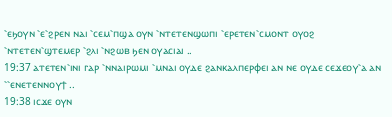⳿ⲉϧⲟⲩⲛ ⳿ⲉ⳿ϩⲣⲉⲛ ⲛⲁⲓ ⳿ⲥⲉⲙ⳿ⲡϣⲁ ⲟⲩⲛ ⳿ⲛⲧⲉⲧⲉⲛϣⲱⲡⲓ ⳿ⲉⲣⲉⲧⲉⲛ⳿ⲥⲙⲟⲛⲧ ⲟⲩⲟϩ ⳿ⲛⲧⲉⲧⲉⲛ⳿ϣⲧⲉⲙⲉⲣ ⳿ϩⲗⲓ ⳿ⲛϩⲱⲃ ϧⲉⲛ ⲟⲩⲁⲥⲓⲁⲓ ..
19:37 ⲁⲧⲉⲧⲉⲛ⳿ⲓⲛⲓ ⲅⲁⲣ ⳿ⲛⲛⲁⲓⲣⲱⲙⲓ ⳿ⲙⲛⲁⲓ ⲟⲩⲇⲉ ϩⲁⲛⲕⲁⲗⲡⲉⲣⲫⲉⲓ ⲁⲛ ⲛⲉ ⲟⲩⲇⲉ ⲥⲉϫⲉⲟⲩ⳿ⲁ ⲁⲛ ⳿⳿ⲉⲛⲉⲧⲉⲛⲛⲟⲩϯ ..
19:38 ⲓⲥϫⲉ ⲟⲩⲛ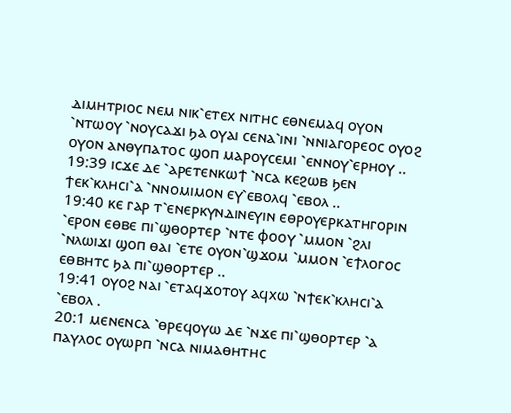ⲇⲓⲙⲏⲧⲣⲓⲟⲥ ⲛⲉⲙ ⲛⲓⲕ⳿ⲉⲧⲉⲭ ⲛⲓⲧⲏⲥ ⲉⲑⲛⲉⲙⲁϥ ⲟⲩⲟⲛ ⳿ⲛⲧⲱⲟⲩ ⳿ⲛⲟⲩⲥⲁϫⲓ ϧⲁ ⲟⲩⲁⲓ ⲥⲉⲛⲁ⳿ⲓⲛⲓ ⳿ⲛⲛⲓⲁⲅⲟⲣⲉⲟⲥ ⲟⲩⲟϩ ⲟⲩⲟⲛ ⲁⲛⲑⲩⲡⲁⲧⲟⲥ ϣⲟⲡ ⲙⲁⲣⲟⲩⲥⲉⲙⲓ ⳿ⲉⲛⲛⲟⲩ⳿ⲉⲣⲏⲟⲩ ..
19:39 ⲓⲥϫⲉ ⲇⲉ ⳿ⲁⲣⲉⲧⲉⲛⲕⲱϯ ⳿ⲛⲥⲁ ⲕⲉϩⲱⲃ ϧⲉⲛ ϯⲉⲕ⳿ⲕⲗⲏⲥⲓ⳿ⲁ ⳿ⲛⲛⲟⲙⲓⲙⲟⲛ ⲉⲩ⳿ⲉⲃⲟⲗϥ ⳿ⲉⲃⲟⲗ ..
19:40 ⲕⲉ ⲅⲁⲣ ⲧ⳿ⲉⲛⲉⲣⲕⲩⲛⲇⲓⲛⲉⲩⲓⲛ ⲉⲑⲣⲟⲩⲉⲣⲕⲁⲧⲏⲅⲟⲣⲓⲛ ⳿ⲉⲣⲟⲛ ⲉⲑⲃⲉ ⲡⲓ⳿ϣⲑⲟⲣⲧⲉⲣ ⳿ⲛⲧⲉ ⲫⲟⲟⲩ ⳿ⲙⲙⲟⲛ ⳿ϩⲗⲓ ⳿ⲛⲗⲱⲓϫⲓ ϣⲟⲡ ⲑⲁⲓ ⳿ⲉⲧⲉ ⲟⲩⲟⲛ⳿ϣϫⲟⲙ ⳿ⲙⲙⲟⲛ ⳿ⲉϯⲗⲟⲅⲟⲥ ⲉⲑⲃⲏⲧⲥ ϧⲁ ⲡⲓ⳿ϣⲑⲟⲣⲧⲉⲣ ..
19:41 ⲟⲩⲟϩ ⲛⲁⲓ ⳿ⲉⲧⲁϥϫⲟⲧⲟⲩ ⲁϥⲭⲱ ⳿ⲛϯⲉⲕ⳿ⲕⲗⲏⲥⲓ⳿ⲁ ⳿ⲉⲃⲟⲗ .
20:1 ⲙⲉⲛⲉⲛⲥⲁ ⳿ⲑⲣⲉϥⲟⲩⲱ ⲇⲉ ⳿ⲛϫⲉ ⲡⲓ⳿ϣⲑⲟⲣⲧⲉⲣ ⳿ⲁ ⲡⲁⲩⲗⲟⲥ ⲟⲩⲱⲣⲡ ⳿ⲛⲥⲁ ⲛⲓⲙⲁⲑⲏⲧⲏⲥ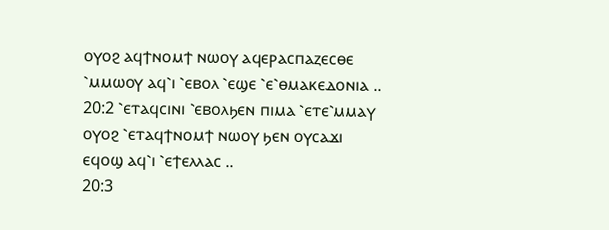ⲟⲩⲟϩ ⲁϥϯⲛⲟⲙϯ ⲛⲱⲟⲩ ⲁϥⲉⲣⲁⲥⲡⲁⲍⲉⲥⲑⲉ ⳿ⲙⲙⲱⲟⲩ ⲁϥ⳿ⲓ ⳿ⲉⲃⲟⲗ ⳿ⲉϣⲉ ⳿ⲉ⳿ⲑⲙⲁⲕⲉⲇⲟⲛⲓⲁ ..
20:2 ⳿ⲉⲧⲁϥⲥⲓⲛⲓ ⳿ⲉⲃⲟⲗϧⲉⲛ ⲡⲓⲙⲁ ⳿ⲉⲧⲉ⳿ⲙⲙⲁⲩ ⲟⲩⲟϩ ⳿ⲉⲧⲁϥϯⲛⲟⲙϯ ⲛⲱⲟⲩ ϧⲉⲛ ⲟⲩⲥⲁϫⲓ ⲉϥⲟϣ ⲁϥ⳿ⲓ ⳿ⲉϯⲉⲗⲗⲁⲥ ..
20:3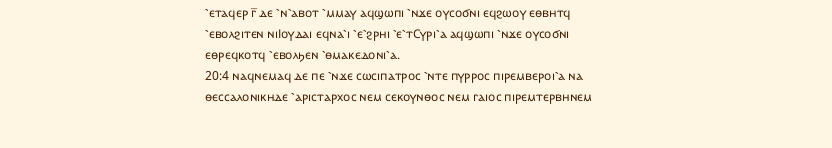⳿ⲉⲧⲁϥⲉⲣ ⲅ̅ ⲇⲉ ⳿ⲛ⳿ⲁⲃⲟⲧ ⳿ⲙⲙⲁⲩ ⲁϥϣⲱⲡⲓ ⳿ⲛϫⲉ ⲟⲩⲥⲟϭⲛⲓ ⲉϥϩⲱⲟⲩ ⲉⲑⲃⲏⲧϥ ⳿ⲉⲃⲟⲗϩⲓⲧⲉⲛ ⲛⲓⲒⲟⲩⲇⲁⲓ ⲉϥⲛⲁ⳿ⲓ ⳿ⲉ⳿ϩⲣⲏⲓ ⳿ⲉ⳿ⲧⲤⲩⲣⲓ⳿ⲁ ⲁϥϣⲱⲡⲓ ⳿ⲛϫⲉ ⲟⲩⲥⲟϭⲛⲓ ⲉⲑⲣⲉϥⲕⲟⲧϥ ⳿ⲉⲃⲟⲗϧⲉⲛ ⳿ⲑⲙⲁⲕⲉⲇⲟⲛⲓ⳿ⲁ.
20:4 ⲛⲁϥⲛⲉⲙⲁϥ ⲇⲉ ⲡⲉ ⳿ⲛϫⲉ ⲥⲱⲥⲓⲡⲁⲧⲣⲟⲥ ⳿ⲛⲧⲉ ⲡⲩⲣⲣⲟⲥ ⲡⲓⲣⲉⲙⲃⲉⲣⲟⲓ⳿ⲁ ⲛⲁ ⲑⲉⲥⲥⲁⲗⲟⲛⲓⲕⲏⲇⲉ ⳿ⲁⲣⲓⲥⲧⲁⲣⲭⲟⲥ ⲛⲉⲙ ⲥⲉⲕⲟⲩⲛⲑⲟⲥ ⲛⲉⲙ ⲅⲁⲓⲟⲥ ⲡⲓⲣⲉⲙⲧⲉⲣⲃⲏⲛⲉⲙ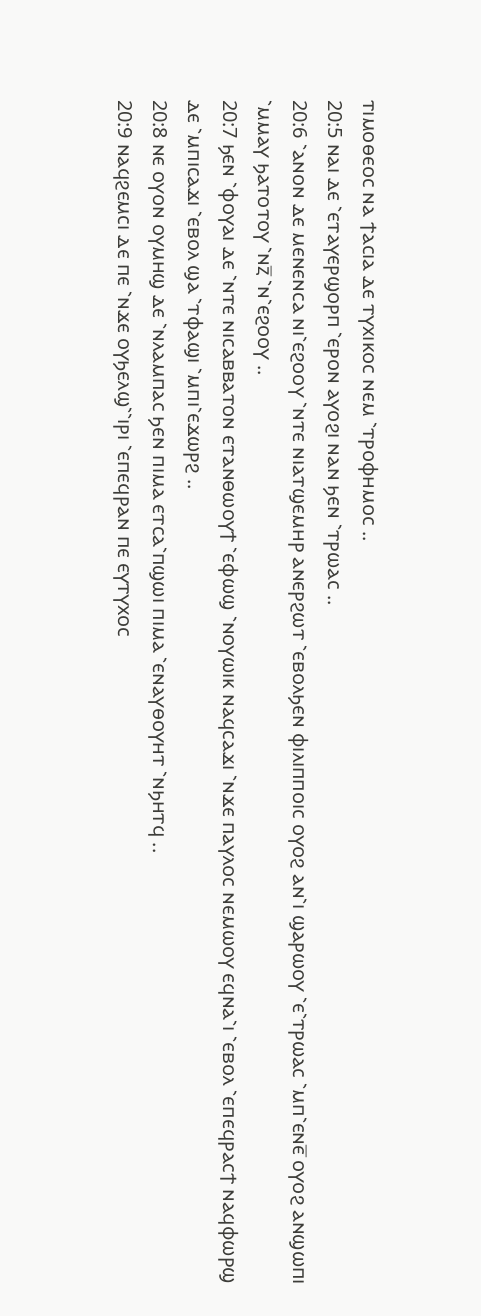ⲧⲓⲙⲟⲑⲉⲟⲥ ⲛⲁ ϯⲁⲥⲓⲁ ⲇⲉ ⲧⲩⲭⲓⲕⲟⲥ ⲛⲉⲙ ⳿ⲧⲣⲟⲫⲏⲙⲟⲥ ..
20:5 ⲛⲁⲓ ⲇⲉ ⳿ⲉⲧⲁⲩⲉⲣϣⲟⲣⲡ ⳿ⲉⲣⲟⲛ ⲁⲩⲟϩⲓ ⲛⲁⲛ ϧⲉⲛ ⳿ⲧⲣⲱⲁⲥ ..
20:6 ⳿ⲁⲛⲟⲛ ⲇⲉ ⲙⲉⲛⲉⲛⲥⲁ ⲛⲓ⳿ⲉϩⲟⲟⲩ ⳿ⲛⲧⲉ ⲛⲓⲁⲧϣⲉⲙⲏⲣ ⲁⲛⲉⲣϩⲱⲧ ⳿ⲉⲃⲟⲗϧⲉⲛ ⲫⲓⲗⲓⲡⲡⲟⲓⲥ ⲟⲩⲟϩ ⲁⲛ⳿ⲓ ϣⲁⲣⲱⲟⲩ ⳿ⲉ⳿ⲧⲣⲱⲁⲥ ⳿ⲙⲡ⳿ⲉⲛⲉ̅ ⲟⲩⲟϩ ⲁⲛϣⲱⲡⲓ ⳿ⲙⲙⲁⲩ ϧⲁⲧⲟⲧⲟⲩ ⳿ⲛⲍ̅ ⳿ⲛ⳿ⲉϩⲟⲟⲩ ..
20:7 ϧⲉⲛ ⳿ⲫⲟⲩⲁⲓ ⲇⲉ ⳿ⲛⲧⲉ ⲛⲓⲥⲁⲃⲃⲁⲧⲟⲛ ⲉⲧⲁⲛⲑⲱⲟⲩϯ ⳿ⲉⲫⲱϣ ⳿ⲛⲟⲩⲱⲓⲕ ⲛⲁϥⲥⲁϫⲓ ⳿ⲛϫⲉ ⲡⲁⲩⲗⲟⲥ ⲛⲉⲙⲱⲟⲩ ⲉϥⲛⲁ⳿ⲓ ⳿ⲉⲃⲟⲗ ⳿ⲉⲡⲉϥⲣⲁⲥϯ ⲛⲁϥⲫⲱⲣϣ ⲇⲉ ⳿ⲙⲡⲓⲥⲁϫⲓ ⳿ⲉⲃⲟⲗ ϣⲁ ⳿ⲧⲫⲁϣⲓ ⳿ⲙⲡⲓ⳿ⲉϫⲱⲣϩ ..
20:8 ⲛⲉ ⲟⲩⲟⲛ ⲟⲩⲙⲏϣ ⲇⲉ ⳿ⲛⲗⲁⲙⲡⲁⲥ ϧⲉⲛ ⲡⲓⲙⲁ ⲉⲧⲥⲁ⳿ⲡϣⲱⲓ ⲡⲓⲙⲁ ⳿ⲉⲛⲁⲩⲑⲟⲩⲏⲧ ⳿ⲛϧⲏⲧϥ ..
20:9 ⲛⲁϥϩⲉⲙⲥⲓ ⲇⲉ ⲡⲉ ⳿ⲛϫⲉ ⲟⲩϧⲉⲗϣ⳿⳿ⲓⲣⲓ ⳿ⲉⲡⲉϥⲣⲁⲛ ⲡⲉ ⲉⲩⲧⲩⲭⲟⲥ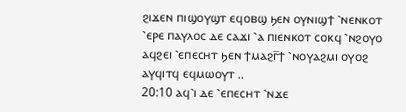ϩⲓϫⲉⲛ ⲡⲓϣⲟⲩϣⲧ ⲉϥⲟⲃϣ ϧⲉⲛ ⲟⲩⲛⲓϣϯ ⳿ⲛⲉⲛⲕⲟⲧ ⳿ⲉⲣⲉ ⲡⲁⲩⲗⲟⲥ ⲇⲉ ⲥⲁϫⲓ ⳿ⲁ ⲡⲓⲉⲛⲕⲟⲧ ⲥⲟⲕϥ ⳿ⲛϩⲟⲩⲟ ⲁϥϩⲉⲓ ⳿ⲉⲡⲉⲥⲏⲧ ϧⲉⲛ ϯⲙⲁϩⲅ̅ϯ ⳿ⲛⲟⲩⲁϩⲙⲓ ⲟⲩⲟϩ ⲁⲩϥⲓⲧϥ ⲉϥⲙⲱⲟⲩⲧ ..
20:10 ⲁϥ⳿ⲓ ⲇⲉ ⳿ⲉⲡⲉⲥⲏⲧ ⳿ⲛϫⲉ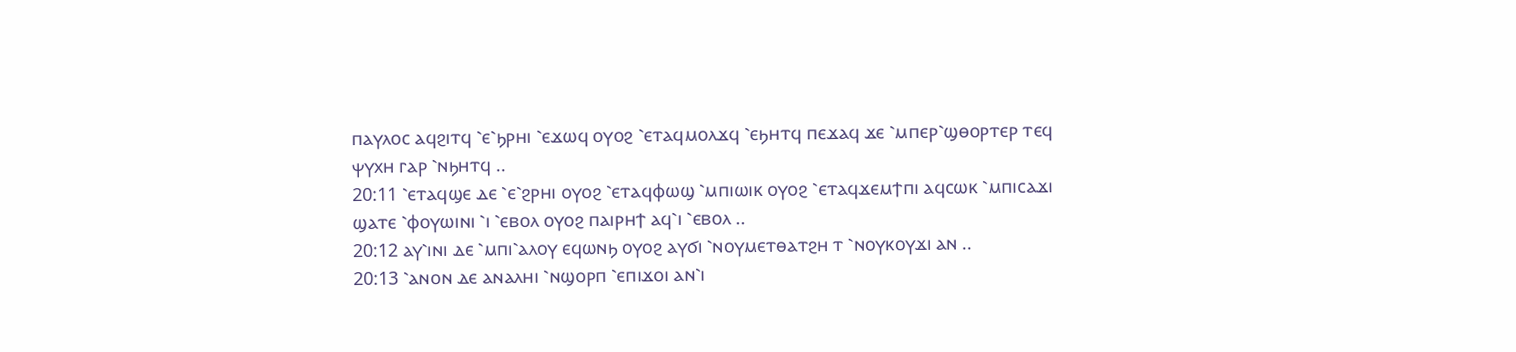ⲡⲁⲩⲗⲟⲥ ⲁϥϩⲓⲧϥ ⳿ⲉ⳿ϧⲣⲏⲓ ⳿ⲉϫⲱϥ ⲟⲩⲟϩ ⳿ⲉⲧⲁϥⲙⲟⲗϫϥ ⳿ⲉϧⲏⲧϥ ⲡⲉϫⲁϥ ϫⲉ ⳿ⲙⲡⲉⲣ⳿ϣⲑⲟⲣⲧⲉⲣ ⲧⲉϥ ⲯⲩⲭⲏ ⲅⲁⲣ ⳿ⲛϧⲏⲧϥ ..
20:11 ⳿ⲉⲧⲁϥϣⲉ ⲇⲉ ⳿ⲉ⳿ϩⲣⲏⲓ ⲟⲩⲟϩ ⳿ⲉⲧⲁϥⲫⲱϣ ⳿ⲙⲡⲓⲱⲓⲕ ⲟⲩⲟϩ ⳿ⲉⲧⲁϥϫⲉⲙϯⲡⲓ ⲁϥⲥⲱⲕ ⳿ⲙⲡⲓⲥⲁϫⲓ ϣⲁⲧⲉ ⳿ⲫⲟⲩⲱⲓⲛⲓ ⳿ⲓ ⳿ⲉⲃⲟⲗ ⲟⲩⲟϩ ⲡⲁⲓⲣⲏϯ ⲁϥ⳿ⲓ ⳿ⲉⲃⲟⲗ ..
20:12 ⲁⲩ⳿ⲓⲛⲓ ⲇⲉ ⳿ⲙⲡⲓ⳿ⲁⲗⲟⲩ ⲉϥⲱⲛϧ ⲟⲩⲟϩ ⲁⲩϭⲓ ⳿ⲛⲟⲩⲙⲉⲧⲑⲁⲧϩⲏ ⲧ ⳿ⲛⲟⲩⲕⲟⲩϫⲓ ⲁⲛ ..
20:13 ⳿ⲁⲛⲟⲛ ⲇⲉ ⲁⲛⲁⲗⲏⲓ ⳿ⲛϣⲟⲣⲡ ⳿ⲉⲡⲓϫⲟⲓ ⲁⲛ⳿ⲓ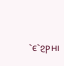⳿ⲉ⳿ϩⲣⲏⲓ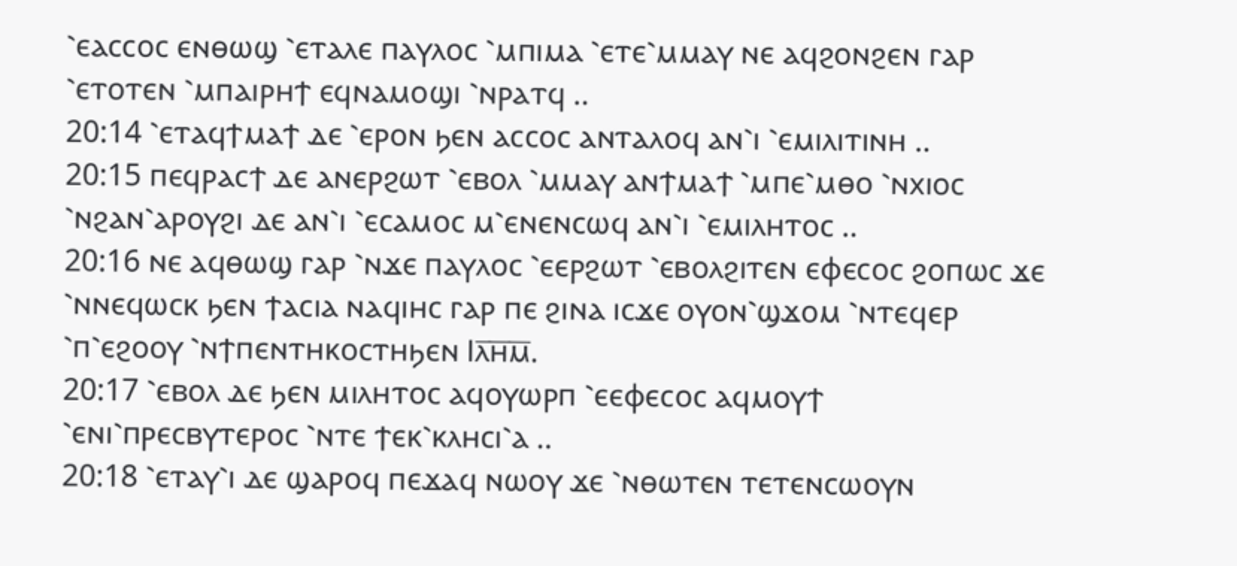⳿ⲉⲁⲥⲥⲟⲥ ⲉⲛⲑⲱϣ ⳿ⲉⲧⲁⲗⲉ ⲡⲁⲩⲗⲟⲥ ⳿ⲙⲡⲓⲙⲁ ⳿ⲉⲧⲉ⳿ⲙⲙⲁⲩ ⲛⲉ ⲁϥϩⲟⲛϩⲉⲛ ⲅⲁⲣ ⳿ⲉⲧⲟⲧⲉⲛ ⳿ⲙⲡⲁⲓⲣⲏϯ ⲉϥⲛⲁⲙⲟϣⲓ ⳿ⲛⲣⲁⲧϥ ..
20:14 ⳿ⲉⲧⲁϥϯⲙⲁϯ ⲇⲉ ⳿ⲉⲣⲟⲛ ϧⲉⲛ ⲁⲥⲥⲟⲥ ⲁⲛⲧⲁⲗⲟϥ ⲁⲛ⳿ⲓ ⳿ⲉⲙⲓⲗⲓⲧⲓⲛⲏ ..
20:15 ⲡⲉϥⲣⲁⲥϯ ⲇⲉ ⲁⲛⲉⲣϩⲱⲧ ⳿ⲉⲃⲟⲗ ⳿ⲙⲙⲁⲩ ⲁⲛϯⲙⲁϯ ⳿ⲙⲡⲉ⳿ⲙⲑⲟ ⳿ⲛⲭⲓⲟⲥ ⳿ⲛϩⲁⲛ⳿ⲁⲣⲟⲩϩⲓ ⲇⲉ ⲁⲛ⳿ⲓ ⳿ⲉⲥⲁⲙⲟⲥ ⲙ⳿ⲉⲛⲉⲛⲥⲱϥ ⲁⲛ⳿ⲓ ⳿ⲉⲙⲓⲗⲏⲧⲟⲥ ..
20:16 ⲛⲉ ⲁϥⲑⲱϣ ⲅⲁⲣ ⳿ⲛϫⲉ ⲡⲁⲩⲗⲟⲥ ⳿ⲉⲉⲣϩⲱⲧ ⳿ⲉⲃⲟⲗϩⲓⲧⲉⲛ ⲉⲫⲉⲥⲟⲥ ϩⲟⲡⲱⲥ ϫⲉ ⳿ⲛⲛⲉϥⲱⲥⲕ ϧⲉⲛ ϯⲁⲥⲓⲁ ⲛⲁϥⲓⲏⲥ ⲅⲁⲣ ⲡⲉ ϩⲓⲛⲁ ⲓⲥϫⲉ ⲟⲩⲟⲛ⳿ϣϫⲟⲙ ⳿ⲛⲧⲉϥⲉⲣ ⳿ⲡ⳿ⲉϩⲟⲟⲩ ⳿ⲛϯⲡⲉⲛⲧⲏⲕⲟⲥⲧⲏϧⲉⲛ Ⲓⲗ̅ⲏ̅ⲙ̅.
20:17 ⳿ⲉⲃⲟⲗ ⲇⲉ ϧⲉⲛ ⲙⲓⲗⲏⲧⲟⲥ ⲁϥⲟⲩⲱⲣⲡ ⳿ⲉⲉⲫⲉⲥⲟⲥ ⲁϥⲙⲟⲩϯ ⳿ⲉⲛⲓ⳿ⲡⲣⲉⲥⲃⲩⲧⲉⲣⲟⲥ ⳿ⲛⲧⲉ ϯⲉⲕ⳿ⲕⲗⲏⲥⲓ⳿ⲁ ..
20:18 ⳿ⲉⲧⲁⲩ⳿ⲓ ⲇⲉ ϣⲁⲣⲟϥ ⲡⲉϫⲁϥ ⲛⲱⲟⲩ ϫⲉ ⳿ⲛⲑⲱⲧⲉⲛ ⲧⲉⲧⲉⲛⲥⲱⲟⲩⲛ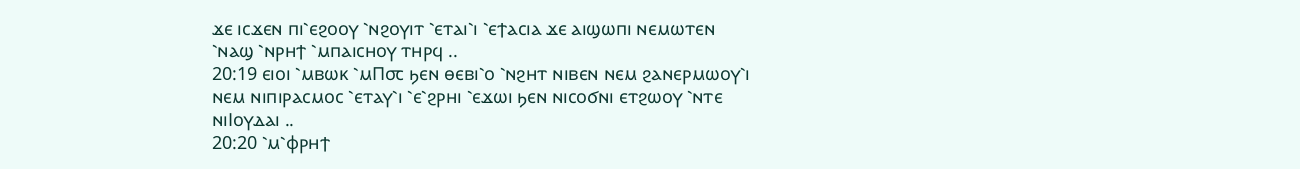ϫⲉ ⲓⲥϫⲉⲛ ⲡⲓ⳿ⲉϩⲟⲟⲩ ⳿ⲛϩⲟⲩⲓⲧ ⳿ⲉⲧⲁⲓ⳿ⲓ ⳿ⲉϯⲁⲥⲓⲁ ϫⲉ ⲁⲓϣⲱⲡⲓ ⲛⲉⲙⲱⲧⲉⲛ ⳿ⲛⲁϣ ⳿ⲛⲣⲏϯ ⳿ⲙⲡⲁⲓⲥⲏⲟⲩ ⲧⲏⲣϥ ..
20:19 ⲉⲓⲟⲓ ⳿ⲙⲃⲱⲕ ⳿ⲙⲠ⳪ ϧⲉⲛ ⲑⲉⲃⲓ⳿ⲟ ⳿ⲛϩⲏⲧ ⲛⲓⲃⲉⲛ ⲛⲉⲙ ϩⲁⲛⲉⲣⲙⲱⲟⲩ⳿ⲓ ⲛⲉⲙ ⲛⲓⲡⲓⲣⲁⲥⲙⲟⲥ ⳿ⲉⲧⲁⲩ⳿ⲓ ⳿ⲉ⳿ϩⲣⲏⲓ ⳿ⲉϫⲱⲓ ϧⲉⲛ ⲛⲓⲥⲟϭⲛⲓ ⲉⲧϩⲱⲟⲩ ⳿ⲛⲧⲉ ⲛⲓⲒⲟⲩⲇⲁⲓ ..
20:20 ⳿ⲙ⳿ⲫⲣⲏϯ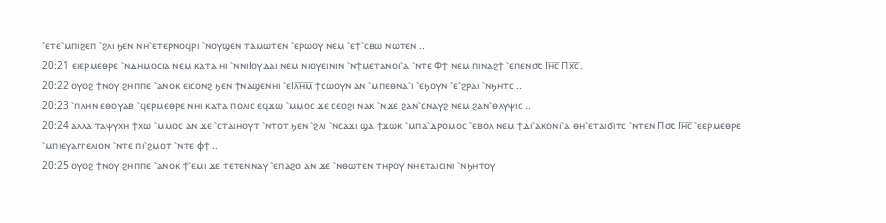⳿ⲉⲧⲉ⳿ⲙⲡⲓϩⲉⲡ ⳿ϩⲗⲓ ϧⲉⲛ ⲛⲏ⳿ⲉⲧⲉⲣⲛⲟϥⲣⲓ ⳿ⲛⲟⲩϣⲉⲛ ⲧⲁⲙⲱⲧⲉⲛ ⳿ⲉⲣⲱⲟⲩ ⲛⲉⲙ ⳿ⲉϯ⳿ⲥⲃⲱ ⲛⲱⲧⲉⲛ ..
20:21 ⲉⲓⲉⲣⲙⲉⲑⲣⲉ ⳿ⲛⲇⲏⲙⲟⲥⲓⲁ ⲛⲉⲙ ⲕⲁⲧⲁ ⲏⲓ ⳿ⲛⲛⲓⲒⲟⲩⲇⲁⲓ ⲛⲉⲙ ⲛⲓⲟⲩⲉⲓⲛⲓⲛ ⳿ⲛϯⲙⲉⲧⲁⲛⲟⲓ⳿ⲁ ⳿ⲛⲧⲉ Ⲫϯ ⲛⲉⲙ ⲡⲓⲛⲁϩϯ ⳿ⲉⲡⲉⲛ⳪ Ⲓⲏ̅ⲥ̅ Ⲡⲭ̅ⲥ̅.
20:22 ⲟⲩⲟϩ ϯⲛⲟⲩ ϩⲏⲡⲡⲉ ⳿ⲁⲛⲟⲕ ⲉⲓⲥⲟⲛϩ ϧⲉⲛ ϯⲛⲁϣⲉⲛⲏⲓ ⳿ⲉⲒⲗ̅ⲏ̅ⲙ̅ ϯⲥⲱⲟⲩⲛ ⲁⲛ ⳿ⲙⲡⲉⲑⲛⲁ⳿ⲓ ⳿ⲉϧⲟⲩⲛ ⳿ⲉ⳿ϩⲣⲁⲓ ⳿ⲛϧⲏⲧⲥ ..
20:23 ⳿ⲡⲗⲏⲛ ⲉⲑⲟⲩⲁⲃ ⳿ϥⲉⲣⲙⲉⲑⲣⲉ ⲛⲏⲓ ⲕⲁⲧⲁ ⲡⲟⲗⲓⲥ ⲉϥϫⲱ ⳿ⲙⲙⲟⲥ ϫⲉ ⲥⲉⲟϩⲓ ⲛⲁⲕ ⳿ⲛϫⲉ ϩⲁⲛ⳿ⲥⲛⲁⲩϩ ⲛⲉⲙ ϩⲁⲛ⳿ⲑⲗⲩⲯⲓⲥ ..
20:24 ⲁⲗⲗⲁ ⲧⲁⲯⲩⲭⲏ ϯⲭⲱ ⳿ⲙⲙⲟⲥ ⲁⲛ ϫⲉ ⳿ⲥⲧⲁⲓⲏⲟⲩⲧ ⳿ⲛⲧⲟⲧ ϧⲉⲛ ⳿ϩⲗⲓ ⳿ⲛⲥⲁϫⲓ ϣⲁ ϯϫⲱⲕ ⳿ⲙⲡⲁ⳿ⲇⲣⲟⲙⲟⲥ ⳿ⲉⲃⲟⲗ ⲛⲉⲙ ϯⲇⲓ⳿ⲁⲕⲟⲛⲓ⳿ⲁ ⲑⲏ⳿ⲉⲧⲁⲓϭⲓⲧⲥ ⳿ⲛⲧⲉⲛ Ⲡ⳪ Ⲓⲏ̅ⲥ̅ ⳿ⲉⲉⲣⲙⲉⲑⲣⲉ ⳿ⲙⲡⲓⲉⲩⲁⲅⲅⲉⲗⲓⲟⲛ ⳿ⲛⲧⲉ ⲡⲓ⳿ϩⲙⲟⲧ ⳿ⲛⲧⲉ ⲫϯ ..
20:25 ⲟⲩⲟϩ ϯⲛⲟⲩ ϩⲏⲡⲡⲉ ⳿ⲁⲛⲟⲕ ϯ⳿ⲉⲙⲓ ϫⲉ ⲧⲉⲧⲉⲛⲛⲁⲩ ⳿ⲉⲡⲁϩⲟ ⲁⲛ ϫⲉ ⳿ⲛⲑⲱⲧⲉⲛ ⲧⲏⲣⲟⲩ ⲛⲏⲉⲧⲁⲓⲥⲓⲛⲓ ⳿ⲛϧⲏⲧⲟⲩ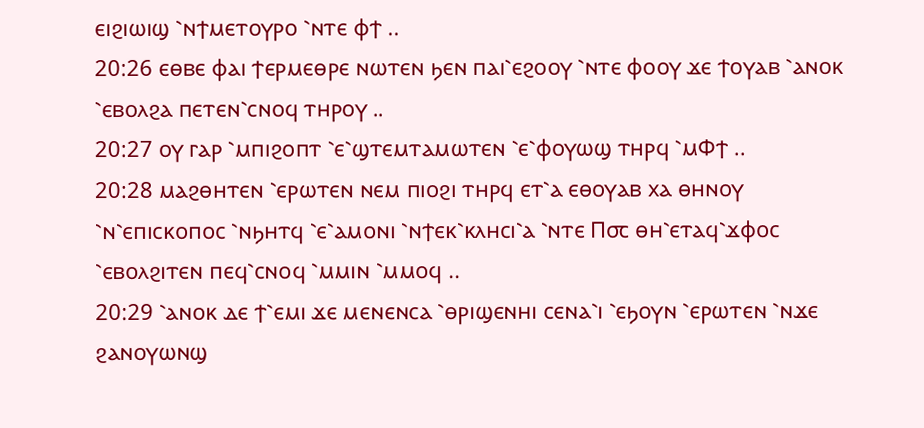ⲉⲓϩⲓⲱⲓϣ ⳿ⲛϯⲙⲉⲧⲟⲩⲣⲟ ⳿ⲛⲧⲉ ⲫϯ ..
20:26 ⲉⲑⲃⲉ ⲫⲁⲓ ϯⲉⲣⲙⲉⲑⲣⲉ ⲛⲱⲧⲉⲛ ϧⲉⲛ ⲡⲁⲓ⳿ⲉϩⲟⲟⲩ ⳿ⲛⲧⲉ ⲫⲟⲟⲩ ϫⲉ ϯⲟⲩⲁⲃ ⳿ⲁⲛⲟⲕ ⳿ⲉⲃⲟⲗϩⲁ ⲡⲉⲧⲉⲛ⳿ⲥⲛⲟϥ ⲧⲏⲣⲟⲩ ..
20:27 ⲟⲩ ⲅⲁⲣ ⳿ⲙⲡⲓϩⲟⲡⲧ ⳿ⲉ⳿ϣⲧⲉⲙⲧⲁⲙⲱⲧⲉⲛ ⳿ⲉ⳿ⲫⲟⲩⲱϣ ⲧⲏⲣϥ ⳿ⲙⲪϯ ..
20:28 ⲙⲁϩⲑⲏⲧⲉⲛ ⳿ⲉⲣⲱⲧⲉⲛ ⲛⲉⲙ ⲡⲓⲟϩⲓ ⲧⲏⲣϥ ⲉⲧ⳿ⲁ ⲉⲑⲟⲩⲁⲃ ⲭⲁ ⲑⲏⲛⲟⲩ ⳿ⲛ⳿ⲉⲡⲓⲥⲕⲟⲡⲟⲥ ⳿ⲛϧⲏⲧϥ ⳿ⲉ⳿ⲁⲙⲟⲛⲓ ⳿ⲛϯⲉⲕ⳿ⲕⲗⲏⲥⲓ⳿ⲁ ⳿ⲛⲧⲉ Ⲡ⳪ ⲑⲏ⳿ⲉⲧⲁϥ⳿ϫⲫⲟⲥ ⳿ⲉⲃⲟⲗϩⲓⲧⲉⲛ ⲡⲉϥ⳿ⲥⲛⲟϥ ⳿ⲙⲙⲓⲛ ⳿ⲙⲙⲟϥ ..
20:29 ⳿ⲁⲛⲟⲕ ⲇⲉ ϯ⳿ⲉⲙⲓ ϫⲉ ⲙⲉⲛⲉⲛⲥⲁ ⳿ⲑⲣⲓϣⲉⲛⲏⲓ ⲥⲉⲛⲁ⳿ⲓ ⳿ⲉϧⲟⲩⲛ ⳿ⲉⲣⲱⲧⲉⲛ ⳿ⲛϫⲉ ϩⲁⲛⲟⲩⲱⲛϣ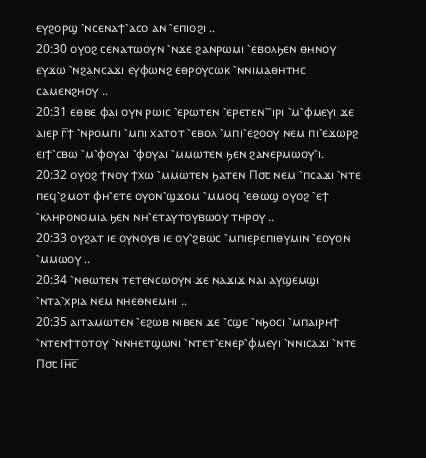ⲉⲩϩⲟⲣϣ ⳿ⲛⲥⲉⲛⲁϯ⳿ⲁⲥⲟ ⲁⲛ ⳿ⲉⲡⲓⲟϩⲓ ..
20:30 ⲟⲩⲟϩ ⲥⲉⲛⲁⲧⲱⲟⲩⲛ ⳿ⲛϫⲉ ϩⲁⲛⲣⲱⲙⲓ ⳿ⲉⲃⲟⲗϧⲉⲛ ⲑⲏⲛⲟⲩ ⲉⲩϫⲱ ⳿ⲛϩⲁⲛⲥⲁϫⲓ ⲉⲩⲫⲱⲛϩ ⲉⲑⲣⲟⲩⲥⲱⲕ ⳿ⲛⲛⲓⲙⲁⲑⲏⲧⲏⲥ ⲥⲁⲙⲉⲛϩⲏⲟⲩ ..
20:31 ⲉⲑⲃⲉ ⲫⲁⲓ ⲟⲩⲛ ⲣⲱⲓⲥ ⳿ⲉⲣⲱⲧⲉⲛ ⳿ⲉⲣⲉⲧⲉⲛ⳿⳿ⲓⲣⲓ ⳿ⲙ⳿ⲫⲙⲉⲩⲓ ϫⲉ ⲁⲓⲉⲣ ⲅ̅ϯ ⳿ⲛⲣⲟⲙⲡⲓ ⳿ⲙⲡⲓ ⲭⲁⲧⲟⲧ ⳿ⲉⲃⲟⲗ ⳿ⲙⲡⲓ⳿ⲉϩⲟⲟⲩ ⲛⲉⲙ ⲡⲓ⳿ⲉϫⲱⲣϩ ⲉⲓϯ⳿ⲥⲃⲱ ⳿ⲙ⳿ⲫⲟⲩⲁⲓ ⳿ⲫⲟⲩⲁⲓ ⳿ⲙⲙⲱⲧⲉⲛ ϧⲉⲛ ϩⲁⲛⲉⲣⲙⲱⲟⲩ⳿ⲓ.
20:32 ⲟⲩⲟϩ ϯⲛⲟⲩ ϯⲭⲱ ⳿ⲙⲙⲱⲧⲉⲛ ϧⲁⲧⲉⲛ Ⲡ⳪ ⲛⲉⲙ ⳿ⲡⲥⲁϫⲓ ⳿ⲛⲧⲉ ⲡⲉϥ⳿ϩⲙⲟⲧ ⲫⲏ⳿ⲉⲧⲉ ⲟⲩⲟⲛ⳿ϣϫⲟⲙ ⳿ⲙⲙⲟϥ ⳿ⲉⲑⲱϣ ⲟⲩⲟϩ ⳿ⲉϯ ⳿ⲕⲗⲏⲣⲟⲛⲟⲙⲓⲁ ϧⲉⲛ ⲛⲏ⳿ⲉⲧⲁⲩⲧⲟⲩⲃⲱⲟⲩ ⲧⲏⲣⲟⲩ ..
20:33 ⲟⲩϩⲁⲧ ⲓⲉ ⲟⲩⲛⲟⲩⲃ ⲓⲉ ⲟⲩ⳿ϩⲃⲱⲥ ⳿ⲙⲡⲓⲉⲣⲉⲡⲓⲑⲩⲙⲓⲛ ⳿ⲉⲟⲩⲟⲛ ⳿ⲙⲙⲱⲟⲩ ..
20:34 ⳿ⲛⲑⲱⲧⲉⲛ ⲧⲉⲧⲉⲛⲥⲱⲟⲩⲛ ϫⲉ ⲛⲁϫⲓϫ ⲛⲁⲓ ⲁⲩϣⲉⲙϣⲓ ⳿ⲛⲧⲁ⳿ⲭⲣⲓⲁ ⲛⲉⲙ ⲛⲏⲉⲑⲛⲉⲙⲏⲓ ..
20:35 ⲁⲓⲧⲁⲙⲱⲧⲉⲛ ⳿ⲉϩⲱⲃ ⲛⲓⲃⲉⲛ ϫⲉ ⳿ⲥϣⲉ ⳿ⲛϧⲟⲥⲓ ⳿ⲙⲡⲁⲓⲣⲏϯ ⳿ⲛⲧⲉⲛϯⲧⲟⲧⲟⲩ ⳿ⲛⲛⲏⲉⲧϣⲱⲛⲓ ⳿ⲛⲧⲉⲧ⳿ⲉⲛⲉⲣ⳿ⲫⲙⲉⲩⲓ ⳿ⲛⲛⲓⲥⲁϫⲓ ⳿ⲛⲧⲉ Ⲡ⳪ Ⲓⲏ̅ⲥ̅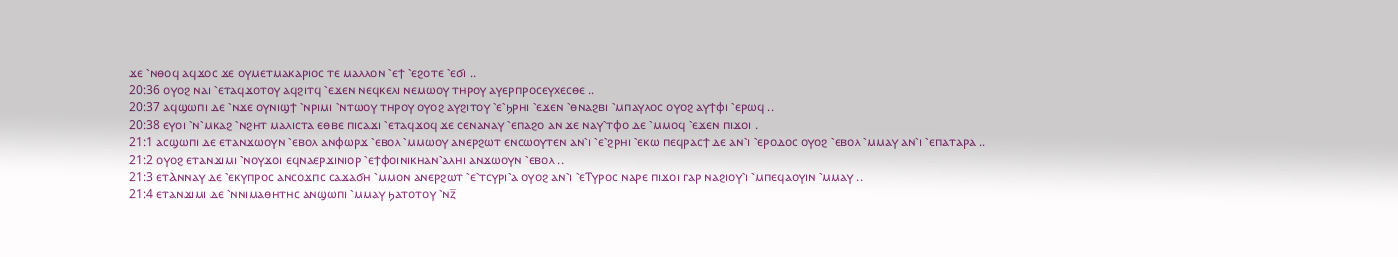ϫⲉ ⳿ⲛⲑⲟϥ ⲁϥϫⲟⲥ ϫⲉ ⲟⲩⲙⲉⲧⲙⲁⲕⲁⲣⲓⲟⲥ ⲧⲉ ⲙⲁⲗⲗⲟⲛ ⳿ⲉϯ ⳿ⲉϩⲟⲧⲉ ⳿ⲉϭⲓ ..
20:36 ⲟⲩⲟϩ ⲛⲁⲓ ⳿ⲉⲧⲁϥϫⲟⲧⲟⲩ ⲁϥϩⲓⲧϥ ⳿ⲉϫⲉⲛ ⲛⲉϥⲕⲉⲗⲓ ⲛⲉⲙⲱⲟⲩ ⲧⲏⲣⲟⲩ ⲁⲩⲉⲣⲡⲣⲟⲥⲉⲩⲭⲉⲥⲑⲉ ..
20:37 ⲁϥϣⲱⲡⲓ ⲇⲉ ⳿ⲛϫⲉ ⲟⲩⲛⲓϣϯ ⳿ⲛⲣⲓⲙⲓ ⳿ⲛⲧⲱⲟⲩ ⲧⲏⲣⲟⲩ ⲟⲩⲟϩ ⲁⲩϩⲓⲧⲟⲩ ⳿ⲉ⳿ϧⲣⲏⲓ ⳿ⲉϫⲉⲛ ⳿ⲑⲛⲁϩⲃⲓ ⳿ⲙⲡⲁⲩⲗⲟⲥ ⲟⲩⲟϩ ⲁⲩϯⲫⲓ ⳿ⲉⲣⲱϥ ..
20:38 ⲉⲩⲟⲓ ⳿ⲛ⳿ⲙⲕⲁϩ ⳿ⲛϩⲏⲧ ⲙⲁⲗⲓⲥⲧⲁ ⲉⲑⲃⲉ ⲡⲓⲥⲁϫⲓ ⳿ⲉⲧⲁϥϫⲟϥ ϫⲉ ⲥⲉⲛⲁⲛⲁⲩ ⳿ⲉⲡⲁϩⲟ ⲁⲛ ϫⲉ ⲛⲁⲩ⳿ⲧⲫⲟ ⲇⲉ ⳿ⲙⲙⲟϥ ⳿ⲉϫⲉⲛ ⲡⲓϫⲟⲓ .
21:1 ⲁⲥϣⲱⲡⲓ ⲇⲉ ⲉⲧⲁⲛϫⲱⲟⲩⲛ ⳿ⲉⲃⲟⲗ ⲁⲛⲫⲱⲣϫ ⳿ⲉⲃⲟⲗ ⳿ⲙⲙⲱⲟⲩ ⲁⲛⲉⲣϩⲱⲧ ⲉⲛⲥⲱⲟⲩⲧⲉⲛ ⲁⲛ⳿ⲓ ⳿ⲉ⳿ϩⲣⲏⲓ ⳿ⲉⲕⲱ ⲡⲉϥⲣⲁⲥϯ ⲇⲉ ⲁⲛ⳿ⲓ ⳿ⲉⲣⲟⲇⲟⲥ ⲟⲩⲟϩ ⳿ⲉⲃⲟⲗ ⳿ⲙⲙⲁⲩ ⲁⲛ⳿ⲓ ⳿ⲉⲡⲁⲧⲁⲣⲁ ..
21:2 ⲟⲩⲟϩ ⲉⲧⲁⲛϫⲓⲙⲓ ⳿ⲛⲟⲩϫⲟⲓ ⲉϥⲛⲁⲉⲣϫⲓⲛⲓⲟⲣ ⳿ⲉϯⲫⲟⲓⲛⲓⲕⲏⲁⲛ⳿ⲁⲗⲏⲓ ⲁⲛϫⲱⲟⲩⲛ ⳿ⲉⲃⲟⲗ ..
21:3 ⲉⲧⲀⲛⲛⲁⲩ ⲇⲉ ⳿ⲉⲕⲩⲡⲣⲟⲥ ⲁⲛⲥⲟϫⲡⲥ ⲥⲁϫⲁϭⲏ ⳿ⲙⲙⲟⲛ ⲁⲛⲉⲣϩⲱⲧ ⳿ⲉ⳿ⲧⲥⲩⲣⲓ⳿ⲁ ⲟⲩⲟϩ ⲁⲛ⳿ⲓ ⳿ⲉⲦⲩⲣⲟⲥ ⲛⲁⲣⲉ ⲡⲓϫⲟⲓ ⲅⲁⲣ ⲛⲁϩⲓⲟⲩ⳿ⲓ ⳿ⲙⲡⲉϥⲁⲟⲩⲓⲛ ⳿ⲙⲙⲁⲩ ..
21:4 ⲉⲧⲁⲛϫⲓⲙⲓ ⲇⲉ ⳿ⲛⲛⲓⲙⲁⲑⲏⲧⲏⲥ ⲁⲛϣⲱⲡⲓ ⳿ⲙⲙⲁⲩ ϧⲁⲧⲟⲧⲟⲩ ⳿ⲛⲍ̅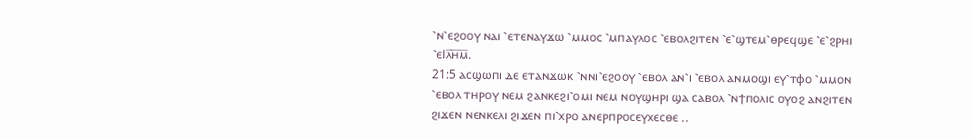⳿ⲛ⳿ⲉϩⲟⲟⲩ ⲛⲁⲓ ⳿ⲉⲧⲉⲛⲁⲩϫⲱ ⳿ⲙⲙⲟⲥ ⳿ⲙⲡⲁⲩⲗⲟⲥ ⳿ⲉⲃⲟⲗϩⲓⲧⲉⲛ ⳿ⲉ⳿ϣⲧⲉⲙ⳿ⲑⲣⲉϥϣⲉ ⳿ⲉ⳿ϩⲣⲏⲓ ⳿ⲉⲒⲗ̅ⲏ̅ⲙ̅.
21:5 ⲁⲥϣⲱⲡⲓ ⲇⲉ ⲉⲧⲁⲛϫⲱⲕ ⳿ⲛⲛⲓ⳿ⲉϩⲟⲟⲩ ⳿ⲉⲃⲟⲗ ⲁⲛ⳿ⲓ ⳿ⲉⲃⲟⲗ ⲁⲛⲙⲟϣⲓ ⲉⲩ⳿ⲧⲫⲟ ⳿ⲙⲙⲟⲛ ⳿ⲉⲃⲟⲗ ⲧⲏⲣⲟⲩ ⲛⲉⲙ ϩⲁⲛⲕⲉϩⲓ⳿ⲟⲙⲓ ⲛⲉⲙ ⲛⲟⲩϣⲏⲣⲓ ϣⲁ ⲥⲁⲃⲟⲗ ⳿ⲛϯⲡⲟⲗⲓⲥ ⲟⲩⲟϩ ⲁⲛϩⲓⲧⲉⲛ ϩⲓϫⲉⲛ ⲛⲉⲛⲕⲉⲗⲓ ϩⲓϫⲉⲛ ⲡⲓ⳿ⲭⲣⲟ ⲁⲛⲉⲣⲡⲣⲟⲥⲉⲩⲭⲉⲥⲑⲉ ..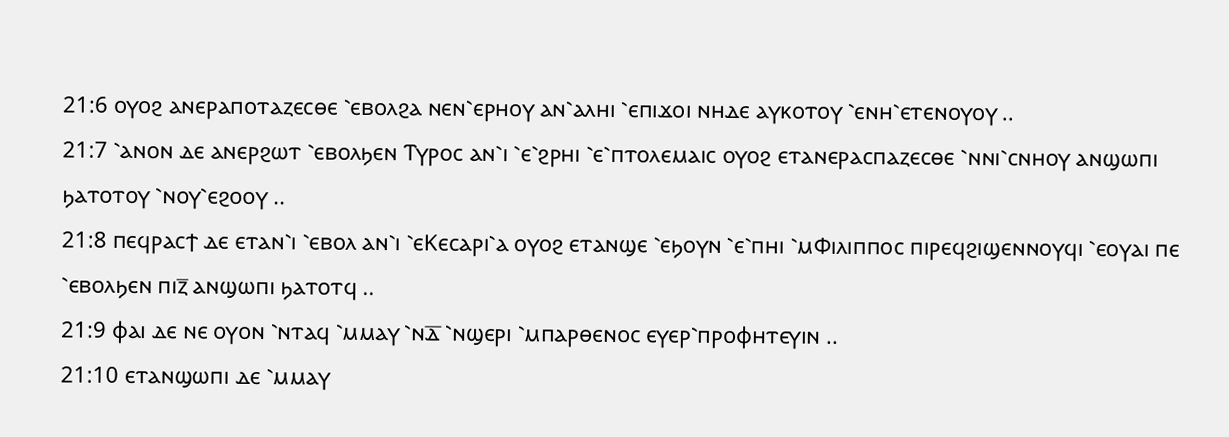21:6 ⲟⲩⲟϩ ⲁⲛⲉⲣⲁⲡⲟⲧⲁⲍⲉⲥⲑⲉ ⳿ⲉⲃⲟⲗϩⲁ ⲛⲉⲛ⳿ⲉⲣⲏⲟⲩ ⲁⲛ⳿ⲁⲗⲏⲓ ⳿ⲉⲡⲓϫⲟⲓ ⲛⲏⲇⲉ ⲁⲩⲕⲟⲧⲟⲩ ⳿ⲉⲛⲏ⳿ⲉⲧⲉⲛⲟⲩⲟⲩ ..
21:7 ⳿ⲁⲛⲟⲛ ⲇⲉ ⲁⲛⲉⲣϩⲱⲧ ⳿ⲉⲃⲟⲗϧⲉⲛ Ⲧⲩⲣⲟⲥ ⲁⲛ⳿ⲓ ⳿ⲉ⳿ϩⲣⲏⲓ ⳿ⲉ⳿ⲡⲧⲟⲗⲉⲙⲁⲓⲥ ⲟⲩⲟϩ ⲉⲧⲁⲛⲉⲣⲁⲥⲡⲁⲍⲉⲥⲑⲉ ⳿ⲛⲛⲓ⳿ⲥⲛⲏⲟⲩ ⲁⲛϣⲱⲡⲓ ϧⲁⲧⲟⲧⲟⲩ ⳿ⲛⲟⲩ⳿ⲉϩⲟⲟⲩ ..
21:8 ⲡⲉϥⲣⲁⲥϯ ⲇⲉ ⲉⲧⲁⲛ⳿ⲓ ⳿ⲉⲃⲟⲗ ⲁⲛ⳿ⲓ ⳿ⲉⲔⲉⲥⲁⲣⲓ⳿ⲁ ⲟⲩⲟϩ ⲉⲧⲁⲛϣⲉ ⳿ⲉϧⲟⲩⲛ ⳿ⲉ⳿ⲡⲏⲓ ⳿ⲙⲪⲓⲗⲓⲡⲡⲟⲥ ⲡⲓⲣⲉϥϩⲓϣⲉⲛⲛⲟⲩϥⲓ ⳿ⲉⲟⲩⲁⲓ ⲡⲉ ⳿ⲉⲃⲟⲗϧⲉⲛ ⲡⲓⲍ̅ ⲁⲛϣⲱⲡⲓ ϧⲁⲧⲟⲧϥ ..
21:9 ⲫⲁⲓ ⲇⲉ ⲛⲉ ⲟⲩⲟⲛ ⳿ⲛⲧⲁϥ ⳿ⲙⲙⲁⲩ ⳿ⲛⲇ̅ ⳿ⲛϣⲉⲣⲓ ⳿ⲙⲡⲁⲣⲑⲉⲛⲟⲥ ⲉⲩⲉⲣ⳿ⲡⲣⲟⲫⲏⲧⲉⲩⲓⲛ ..
21:10 ⲉⲧⲁⲛϣⲱⲡⲓ ⲇⲉ ⳿ⲙⲙⲁⲩ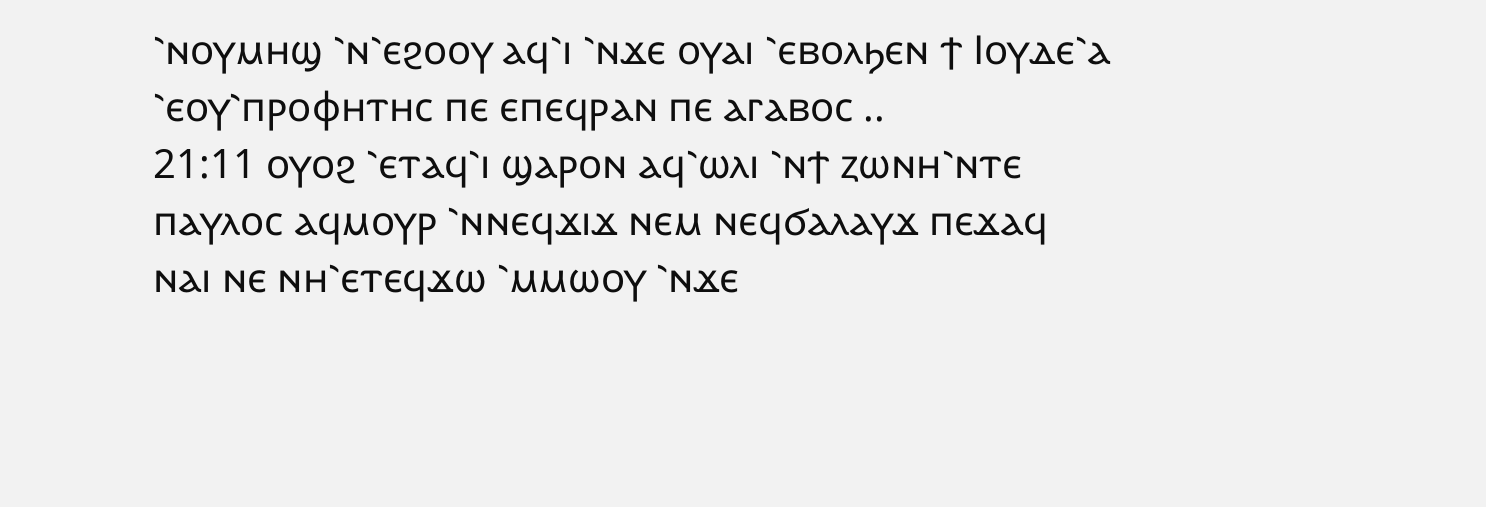⳿ⲛⲟⲩⲙⲏϣ ⳿ⲛ⳿ⲉϩⲟⲟⲩ ⲁϥ⳿ⲓ ⳿ⲛϫⲉ ⲟⲩⲁⲓ ⳿ⲉⲃⲟⲗϧⲉⲛ ϯ Ⲓⲟⲩⲇⲉ⳿ⲁ ⳿ⲉⲟⲩ⳿ⲡⲣⲟⲫⲏⲧⲏⲥ ⲡⲉ ⲉⲡⲉϥⲣⲁⲛ ⲡⲉ ⲁⲅⲁⲃⲟⲥ ..
21:11 ⲟⲩⲟϩ ⳿ⲉⲧⲁϥ⳿ⲓ ϣⲁⲣⲟⲛ ⲁϥ⳿ⲱⲗⲓ ⳿ⲛϯ ⲍⲱⲛⲏ⳿ⲛⲧⲉ ⲡⲁⲩⲗⲟⲥ ⲁϥⲙⲟⲩⲣ ⳿ⲛⲛⲉϥϫⲓϫ ⲛⲉⲙ ⲛⲉϥϭⲁⲗⲁⲩϫ ⲡⲉϫⲁϥ ⲛⲁⲓ ⲛⲉ ⲛⲏ⳿ⲉⲧⲉϥϫⲱ ⳿ⲙⲙⲱⲟⲩ ⳿ⲛϫⲉ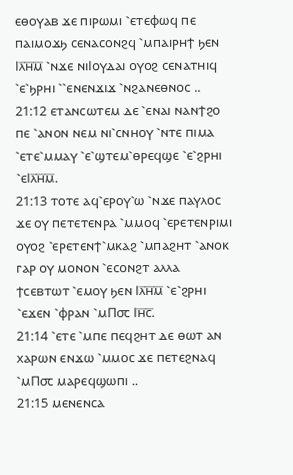ⲉⲑⲟⲩⲁⲃ ϫⲉ ⲡⲓⲣⲱⲙⲓ ⳿ⲉⲧⲉⲫⲱϥ ⲡⲉ ⲡⲁⲓⲙⲟϫϧ ⲥⲉⲛⲁⲥⲟⲛϩϥ ⳿ⲙⲡⲁⲓⲣⲏϯ ϧⲉⲛ Ⲓⲗ̅ⲏ̅ⲙ̅ ⳿ⲛϫⲉ ⲛⲓⲒⲟⲩⲇⲁⲓ ⲟⲩⲟϩ ⲥⲉⲛⲁⲧⲏⲓϥ ⳿ⲉ⳿ϧⲣⲏⲓ ⳿⳿ⲉⲛⲉⲛϫⲓϫ ⳿ⲛϩⲁⲛⲉⲑⲛⲟⲥ ..
21:12 ⲉⲧⲁⲛⲥⲱⲧⲉⲙ ⲇⲉ ⳿ⲉⲛⲁⲓ ⲛⲁⲛϯϩⲟ ⲡⲉ ⳿ⲁⲛⲟⲛ ⲛⲉⲙ ⲛⲓ⳿ⲥⲛⲏⲟⲩ ⳿ⲛⲧⲉ ⲡⲓⲙⲁ ⳿ⲉⲧⲉ⳿ⲙⲙⲁⲩ ⳿ⲉ⳿ϣⲧⲉⲙ⳿ⲑⲣⲉϥϣⲉ ⳿ⲉ⳿ϩⲣⲏⲓ ⳿ⲉⲒⲗ̅ⲏ̅ⲙ̅.
21:13 ⲧⲟⲧⲉ ⲁϥ⳿ⲉⲣⲟⲩ⳿ⲱ ⳿ⲛϫⲉ ⲡⲁⲩⲗⲟⲥ ϫⲉ ⲟⲩ ⲡⲉⲧⲉⲧⲉⲛⲣⲁ ⳿ⲙⲙⲟϥ ⳿ⲉⲣⲉⲧⲉⲛⲣⲓⲙⲓ ⲟⲩⲟϩ ⳿ⲉⲣⲉⲧⲉⲛϯ⳿ⲙⲕⲁϩ ⳿ⲙⲡⲁϩⲏⲧ ⳿ⲁⲛⲟⲕ ⲅⲁⲣ ⲟⲩ ⲙⲟⲛⲟⲛ ⳿ⲉⲥⲟⲛϩⲧ ⲁⲗⲗⲁ ϯⲥⲉⲃⲧⲱⲧ ⳿ⲉⲙⲟⲩ ϧⲉⲛ Ⲓⲗ̅ⲏ̅ⲙ̅ ⳿ⲉ⳿ϩⲣⲏⲓ ⳿ⲉϫⲉⲛ ⳿ⲫⲣⲁⲛ ⳿ⲙⲠ⳪ Ⲓⲏ̅ⲥ̅.
21:14 ⳿ⲉⲧⲉ ⳿ⲙⲡⲉ ⲡⲉϥϩⲏⲧ ⲇⲉ ⲑⲱⲧ ⲁⲛ ⲭⲁⲣⲱⲛ ⲉⲛϫⲱ ⳿ⲙⲙⲟⲥ ϫⲉ ⲡⲉⲧⲉϩⲛⲁϥ ⳿ⲙⲠ⳪ ⲙⲁⲣⲉϥϣⲱⲡⲓ ..
21:15 ⲙⲉⲛⲉⲛⲥⲁ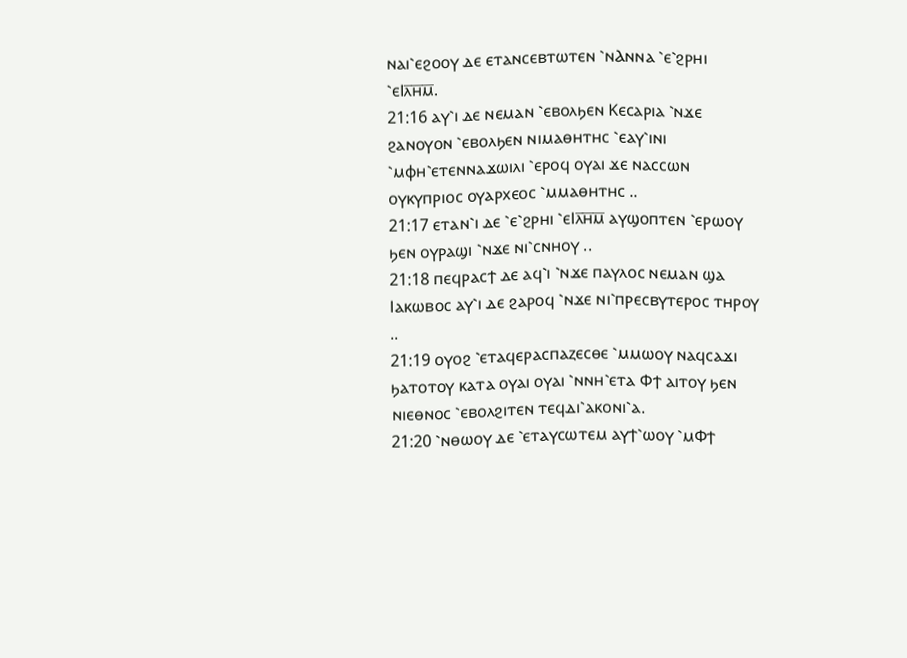ⲛⲁⲓ⳿ⲉϩⲟⲟⲩ ⲇⲉ ⲉⲧⲁⲛⲥⲉⲃⲧⲱⲧⲉⲛ ⳿ⲛⲀⲛⲛⲁ ⳿ⲉ⳿ϩⲣⲏⲓ ⳿ⲉⲒⲗ̅ⲏ̅ⲙ̅.
21:16 ⲁⲩ⳿ⲓ ⲇⲉ ⲛⲉⲙⲁⲛ ⳿ⲉⲃⲟⲗϧⲉⲛ Ⲕⲉⲥⲁⲣⲓⲁ ⳿ⲛϫⲉ ϩⲁⲛⲟⲩⲟⲛ ⳿ⲉⲃⲟⲗϧⲉⲛ ⲛⲓⲙⲁⲑⲏⲧⲏⲥ ⳿ⲉⲁⲩ⳿ⲓⲛⲓ ⳿ⲙⲫⲏ⳿ⲉⲧⲉⲛⲛⲁϫⲱⲓⲗⲓ ⳿ⲉⲣⲟϥ ⲟⲩⲁⲓ ϫⲉ ⲛⲁⲥⲥⲱⲛ ⲟⲩⲕⲩⲡⲣⲓⲟⲥ ⲟⲩⲁⲣⲭⲉⲟⲥ ⳿ⲙⲙⲁⲑⲏⲧⲏⲥ ..
21:17 ⲉⲧⲁⲛ⳿ⲓ ⲇⲉ ⳿ⲉ⳿ϩⲣⲏⲓ ⳿ⲉⲒⲗ̅ⲏ̅ⲙ̅ ⲁⲩϣⲟⲡⲧⲉⲛ ⳿ⲉⲣⲱⲟⲩ ϧⲉⲛ ⲟⲩⲣⲁϣⲓ ⳿ⲛϫⲉ ⲛⲓ⳿ⲥⲛⲏⲟⲩ ..
21:18 ⲡⲉϥⲣⲁⲥϯ ⲇⲉ ⲁϥ⳿ⲓ ⳿ⲛϫⲉ ⲡⲁⲩⲗⲟⲥ ⲛⲉⲙⲁⲛ ϣⲁ Ⲓⲁⲕⲱⲃⲟⲥ ⲁⲩ⳿ⲓ ⲇⲉ ϩⲁⲣⲟϥ ⳿ⲛϫⲉ ⲛⲓ⳿ⲡⲣⲉⲥⲃⲩⲧⲉⲣⲟⲥ ⲧⲏⲣⲟⲩ ..
21:19 ⲟⲩⲟϩ ⳿ⲉⲧⲁϥⲉⲣⲁⲥⲡⲁⲍⲉⲥⲑⲉ ⳿ⲙⲙⲱⲟⲩ ⲛⲁϥⲥⲁϫⲓ ϧⲁⲧⲟⲧⲟⲩ ⲕⲁⲧⲁ ⲟⲩⲁⲓ ⲟⲩⲁⲓ ⳿ⲛⲛⲏ⳿ⲉⲧⲁ Ⲫϯ ⲁⲓⲧⲟⲩ ϧⲉⲛ ⲛⲓⲉⲑⲛⲟⲥ ⳿ⲉⲃⲟⲗϩⲓⲧⲉⲛ ⲧⲉϥⲇⲓ⳿ⲁⲕⲟⲛⲓ⳿ⲁ.
21:20 ⳿ⲛⲑⲱⲟⲩ ⲇⲉ ⳿ⲉⲧⲁⲩⲥⲱⲧⲉⲙ ⲁⲩϯ⳿ⲱⲟⲩ ⳿ⲙⲪϯ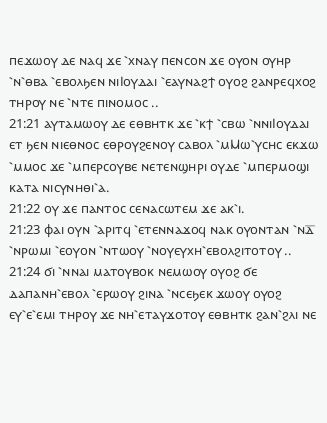ⲡⲉϫⲱⲟⲩ ⲇⲉ ⲛⲁϥ ϫⲉ ⳿ⲭⲛⲁⲩ ⲡⲉⲛⲥⲟⲛ ϫⲉ ⲟⲩⲟⲛ ⲟⲩⲏⲣ ⳿ⲛ⳿ⲑⲃⲁ ⳿ⲉⲃⲟⲗϧⲉⲛ ⲛⲓⲒⲟⲩⲇⲁⲓ ⳿ⲉⲁⲩⲛⲁϩϯ ⲟⲩⲟϩ ϩⲁⲛⲣⲉϥⲭⲟϩ ⲧⲏⲣⲟⲩ ⲛⲉ ⳿ⲛⲧⲉ ⲡⲓⲛⲟⲙⲟⲥ ..
21:21 ⲁⲩⲧⲁⲙⲱⲟⲩ ⲇⲉ ⲉⲑⲃⲏⲧⲕ ϫⲉ ⳿ⲕϯ ⳿ⲥⲃⲱ ⳿ⲛⲛⲓⲒⲟⲩⲇⲁⲓ ⲉⲧ ϧⲉⲛ ⲛⲓⲉⲑⲛⲟⲥ ⲉⲑⲣⲟⲩϩⲉⲛⲟⲩ ⲥⲁⲃⲟⲗ ⳿ⲙⲘⲱ⳿ⲩⲥⲏⲥ ⲉⲕϫⲱ ⳿ⲙⲙⲟⲥ ϫⲉ ⳿ⲙⲡⲉⲣⲥⲟⲩⲃⲉ ⲛⲉⲧⲉⲛϣⲏⲣⲓ ⲟⲩⲇⲉ ⳿ⲙⲡⲉⲣⲙⲟϣⲓ ⲕⲁⲧⲁ ⲛⲓⲥⲩⲛⲏⲑⲓ⳿ⲁ.
21:22 ⲟⲩ ϫⲉ ⲡⲁⲛⲧⲟⲥ ⲥⲉⲛⲁⲥⲱⲧⲉⲙ ϫⲉ ⲁⲕ⳿ⲓ.
21:23 ⲫⲁⲓ ⲟⲩⲛ ⳿ⲁⲣⲓⲧϥ ⳿ⲉⲧⲉⲛⲛⲁϫⲟϥ ⲛⲁⲕ ⲟⲩⲟⲛⲧⲁⲛ ⳿ⲛⲇ̅ ⳿ⲛⲣⲱⲙⲓ ⳿ⲉⲟⲩⲟⲛ ⳿ⲛⲧⲱⲟⲩ ⳿ⲛⲟⲩⲉⲩⲭⲏ⳿ⲉⲃⲟⲗϩⲓⲧⲟⲧⲟⲩ ..
21:24 ϭⲓ ⳿ⲛⲛⲁⲓ ⲙⲁⲧⲟⲩⲃⲟⲕ ⲛⲉⲙⲱⲟⲩ ⲟⲩⲟϩ ϭⲉ ⲇⲁⲡⲁⲛⲏ⳿ⲉⲃⲟⲗ ⳿ⲉⲣⲱⲟⲩ ϩⲓⲛⲁ ⳿ⲛⲥⲉϧⲉⲕ ϫⲱⲟⲩ ⲟⲩⲟϩ ⲉⲩ⳿ⲉ⳿ⲉⲙⲓ ⲧⲏⲣⲟⲩ ϫⲉ ⲛⲏ⳿ⲉⲧⲁⲩϫⲟⲧⲟⲩ ⲉⲑⲃⲏⲧⲕ ϩⲁⲛ⳿ϩⲗⲓ ⲛⲉ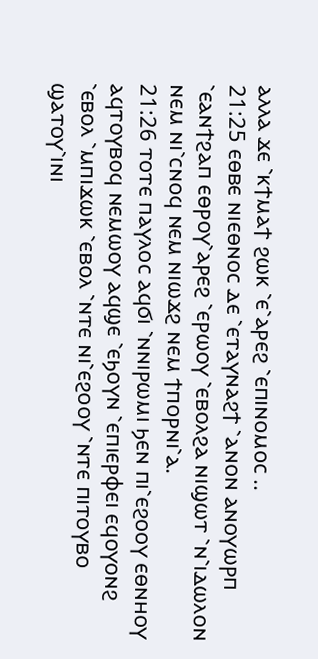ⲁⲗⲗⲁ ϫⲉ ⳿ⲕϯⲙⲁϯ ϩⲱⲕ ⳿ⲉ⳿ⲁⲣⲉϩ ⳿ⲉⲡⲓⲛⲟⲙⲟⲥ ..
21:25 ⲉⲑⲃⲉ ⲛⲓⲉⲑⲛⲟⲥ ⲇⲉ ⳿ⲉⲧⲁⲩⲛⲁϩϯ ⳿ⲁⲛⲟⲛ ⲁⲛⲟⲩⲱⲣⲡ ⳿ⲉⲁⲛϯϩⲁⲡ ⲉⲑⲣⲟⲩ⳿ⲁⲣⲉϩ ⳿ⲉⲣⲱⲟⲩ ⳿ⲉⲃⲟⲗϩⲁ ⲛⲓϣⲱⲧ ⳿ⲛ⳿ⲓⲇⲱⲗⲟⲛ ⲛⲉⲙ ⲛⲓ⳿ⲥⲛⲟϥ ⲛⲉⲙ ⲛⲓⲱϫϩ ⲛⲉⲙ ϯⲡⲟⲣⲛⲓ⳿ⲁ.
21:26 ⲧⲟⲧⲉ ⲡⲁⲩⲗⲟⲥ ⲁϥϭⲓ ⳿ⲛⲛⲓⲣⲱⲙⲓ ϧⲉⲛ ⲡⲓ⳿ⲉϩⲟⲟⲩ ⲉⲑⲛⲏⲟⲩ ⲁϥⲧⲟⲩⲃⲟϥ ⲛⲉⲙⲱⲟⲩ ⲁϥϣⲉ ⳿ⲉϧⲟⲩⲛ ⳿ⲉⲡⲓⲉⲣⲫⲉⲓ ⲉϥⲟⲩⲟⲛϩ ⳿ⲉⲃⲟⲗ ⳿ⲙⲡⲓϫⲱⲕ ⳿ⲉⲃⲟⲗ ⳿ⲛⲧⲉ ⲛⲓ⳿ⲉϩⲟⲟⲩ ⳿ⲛⲧⲉ ⲡⲓⲧⲟⲩⲃⲟ ϣⲁⲧⲟⲩ⳿ⲓⲛⲓ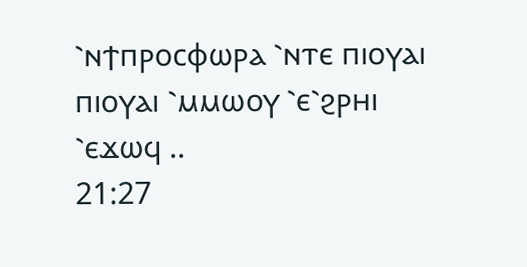⳿ⲛϯⲡⲣⲟⲥⲫⲱⲣⲁ ⳿ⲛⲧⲉ ⲡⲓⲟⲩⲁⲓ ⲡⲓⲟⲩⲁⲓ ⳿ⲙⲙⲱⲟⲩ ⳿ⲉ⳿ϩⲣⲏⲓ ⳿ⲉϫⲱϥ ..
21:27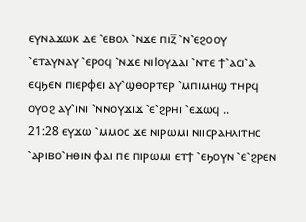ⲉⲩⲛⲁϫⲱⲕ ⲇⲉ ⳿ⲉⲃⲟⲗ ⳿ⲛϫⲉ ⲡⲓⲍ̅ ⳿ⲛ⳿ⲉϩⲟⲟⲩ ⳿ⲉⲧⲁⲩⲛⲁⲩ ⳿ⲉⲣⲟϥ ⳿ⲛϫⲉ ⲛⲓⲒⲟⲩⲇⲁⲓ ⳿ⲛⲧⲉ ϯ⳿ⲁⲥⲓ⳿ⲁ ⲉϥϧⲉⲛ ⲡⲓⲉⲣⲫⲉⲓ ⲁⲩ⳿ϣⲑⲟⲣⲧⲉⲣ ⳿ⲙⲡⲓⲙⲏϣ ⲧⲏⲣϥ ⲟⲩⲟϩ ⲁⲩ⳿ⲓⲛⲓ ⳿ⲛⲛⲟⲩϫⲓϫ ⳿ⲉ⳿ϩⲣⲏⲓ ⳿ⲉϫⲱϥ ..
21:28 ⲉⲩϫⲱ ⳿ⲙⲙⲟⲥ ϫⲉ ⲛⲓⲣⲱⲙⲓ ⲛⲓⲓⲥⲣⲁⲏⲗⲓⲧⲏⲥ ⳿ⲁⲣⲓⲃⲟ⳿ⲏⲑⲓⲛ ⲫⲁⲓ ⲡⲉ ⲡⲓⲣⲱⲙⲓ ⲉⲧϯ ⳿ⲉϧⲟⲩⲛ ⳿ⲉ⳿ϩⲣⲉⲛ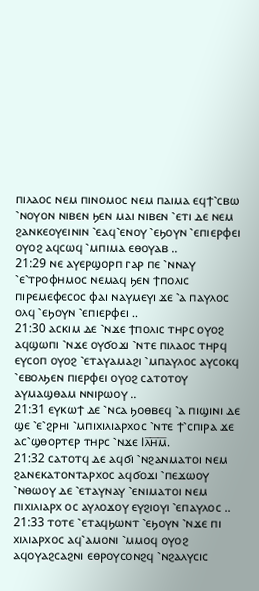ⲡⲓⲗⲁⲟⲥ ⲛⲉⲙ ⲡⲓⲛⲟⲙⲟⲥ ⲛⲉⲙ ⲡⲁⲓⲙⲁ ⲉϥϯ⳿ⲥⲃⲱ ⳿ⲛⲟⲩⲟⲛ ⲛⲓⲃⲉⲛ ϧⲉⲛ ⲙⲁⲓ ⲛⲓⲃⲉⲛ ⳿ⲉⲧⲓ ⲇⲉ ⲛⲉⲙ ϩⲁⲛⲕⲉⲟⲩⲉⲓⲛⲓⲛ ⳿ⲉⲁϥ⳿ⲉⲛⲟⲩ ⳿ⲉϧⲟⲩⲛ ⳿ⲉⲡⲓⲉⲣⲫⲉⲓ ⲟⲩⲟϩ ⲁϥⲥⲱϥ ⳿ⲙⲡⲓⲙⲁ ⲉⲑⲟⲩⲁⲃ ..
21:29 ⲛⲉ ⲁⲩⲉⲣϣⲟⲣⲡ ⲅⲁⲣ ⲡⲉ ⳿ⲛⲛⲁⲩ ⳿ⲉ⳿ⲧⲣⲟⲫⲏⲙⲟⲥ ⲛⲉⲙⲁϥ ϧⲉⲛ ϯⲡⲟⲗⲓⲥ ⲡⲓⲣⲉⲙⲉⲫⲉⲥⲟⲥ ⲫⲁⲓ ⲛⲁⲩⲙⲉⲩⲓ ϫⲉ ⳿ⲁ ⲡⲁⲩⲗⲟⲥ ⲟⲗϥ ⳿ⲉϧⲟⲩⲛ ⳿ⲉⲡⲓⲉⲣⲫⲉⲓ ..
21:30 ⲁⲥⲕⲓⲙ ⲇⲉ ⳿ⲛϫⲉ ϯⲡⲟⲗⲓⲥ ⲧⲏⲣⲥ ⲟⲩⲟϩ ⲁϥϣⲱⲡⲓ ⳿ⲛϫⲉ ⲟⲩϭⲟϫⲓ ⳿ⲛⲧⲉ ⲡⲓⲗⲁⲟⲥ ⲧⲏⲣϥ ⲉⲩⲥⲟⲡ ⲟⲩⲟϩ ⳿ⲉⲧⲁⲩⲁⲙⲁϩⲓ ⳿ⲙⲡⲁⲩⲗⲟⲥ ⲁⲩⲥⲟⲕϥ ⳿ⲉⲃⲟⲗϧⲉⲛ ⲡⲓⲉⲣⲫⲉⲓ ⲟⲩⲟϩ ⲥⲁⲧⲟⲧⲟⲩ ⲁⲩⲙⲁϣⲑⲁⲙ ⲛⲛⲓⲣⲱⲟⲩ ..
21:31 ⲉⲩⲕⲱϯ ⲇⲉ ⳿ⲛⲥⲁ ϧⲟⲑⲃⲉϥ ⳿ⲁ ⲡⲓϣⲓⲛⲓ ⲇⲉ ϣⲉ ⳿ⲉ⳿ϩⲣⲏⲓ ⳿ⲙⲡⲓⲭⲓⲗⲓⲁⲣⲭⲟⲥ ⳿ⲛⲧⲉ ϯ⳿ⲥⲡⲓⲣⲁ ϫⲉ ⲁⲥ⳿ϣⲑⲟⲣⲧⲉⲣ ⲧⲏⲣⲥ ⳿ⲛϫⲉ Ⲓⲗ̅ⲏ̅ⲙ̅.
21:32 ⲥⲁⲧⲟⲧϥ ⲇⲉ ⲁϥϭⲓ ⳿ⲛϩⲁⲛⲙⲁⲧⲟⲓ ⲛⲉⲙ ϩⲁⲛⲉⲕⲁⲧⲟⲛⲧⲁⲣⲭⲟⲥ ⲁϥϭⲟϫⲓ ⳿ⲡⲉϫⲱⲟⲩ ⳿ⲛⲑⲱⲟⲩ ⲇⲉ ⳿ⲉⲧⲁⲩⲛⲁⲩ ⳿ⲉⲛⲓⲙⲁⲧⲟⲓ ⲛⲉⲙ ⲡⲓⲭⲓⲗⲓⲁⲣⲭ ⲟⲥ ⲁⲩⲗⲟϫⲟⲩ ⲉⲩϩⲓⲟⲩⲓ ⳿ⲉⲡⲁⲩⲗⲟⲥ ..
21:33 ⲧⲟⲧⲉ ⳿ⲉⲧⲁϥϧⲱⲛⲧ ⳿ⲉϧⲟⲩⲛ ⳿ⲛϫⲉ ⲡⲓ ⲭⲓⲗⲓⲁⲣⲭⲟⲥ ⲁϥ⳿ⲁⲙⲟⲛⲓ ⳿ⲙⲙⲟϥ ⲟⲩⲟϩ ⲁϥⲟⲩⲁϩⲥⲁϩⲛⲓ ⲉⲑⲣⲟⲩⲥⲟⲛϩϥ ⳿ⲛϩⲁⲗⲩⲥⲓⲥ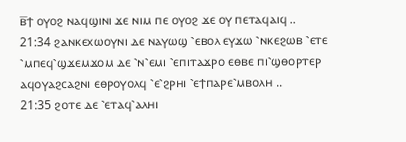ⲃ̅ϯ ⲟⲩⲟϩ ⲛⲁϥϣⲓⲛⲓ ϫⲉ ⲛⲓⲙ ⲡⲉ ⲟⲩⲟϩ ϫⲉ ⲟⲩ ⲡⲉⲧⲁϥⲁⲓϥ ..
21:34 ϩⲁⲛⲕⲉⲭⲱⲟⲩⲛⲓ ⲇⲉ ⲛⲁⲩⲱϣ ⳿ⲉⲃⲟⲗ ⲉⲩϫⲱ ⳿ⲛⲕⲉϩⲱⲃ ⳿ⲉⲧⲉ ⳿ⲙⲡⲉϥ⳿ϣϫⲉⲙϫⲟⲙ ⲇⲉ ⳿ⲛ⳿ⲉⲙⲓ ⳿ⲉⲡⲓⲧⲁϫⲣⲟ ⲉⲑⲃⲉ ⲡⲓ⳿ϣⲑⲟⲣⲧⲉⲣ ⲁϥⲟⲩⲁϩⲥⲁϩⲛⲓ ⲉⲑⲣⲟⲩⲟⲗϥ ⳿ⲉ⳿ϩⲣⲏⲓ ⳿ⲉϯⲡⲁⲣⲉ⳿ⲙⲃⲟⲗⲏ ..
21:35 ϩⲟⲧⲉ ⲇⲉ ⳿ⲉⲧⲁϥ⳿ⲁⲗⲏⲓ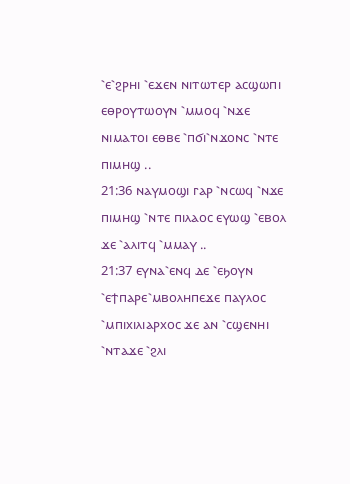⳿ⲉ⳿ϩⲣⲏⲓ ⳿ⲉϫⲉⲛ ⲛⲓⲧⲱⲧⲉⲣ ⲁⲥϣⲱⲡⲓ ⲉⲑⲣⲟⲩⲧⲱⲟⲩⲛ ⳿ⲙⲙⲟϥ ⳿ⲛϫⲉ ⲛⲓⲙⲁⲧⲟⲓ ⲉⲑⲃⲉ ⳿ⲡϭⲓ⳿ⲛϫⲟⲛⲥ ⳿ⲛⲧⲉ ⲡⲓⲙⲏϣ ..
21:36 ⲛⲁⲩⲙⲟϣⲓ ⲅⲁⲣ ⳿ⲛⲥⲱϥ ⳿ⲛϫⲉ ⲡⲓⲙⲏϣ ⳿ⲛⲧⲉ ⲡⲓⲗⲁⲟⲥ ⲉⲩⲱϣ ⳿ⲉⲃⲟⲗ ϫⲉ ⳿ⲁⲗⲓⲧϥ ⳿ⲙⲙⲁⲩ ..
21:37 ⲉⲩⲛⲁ⳿ⲉⲛϥ ⲇⲉ ⳿ⲉϧⲟⲩⲛ ⳿ⲉϯⲡⲁⲣⲉ⳿ⲙⲃⲟⲗⲏⲡⲉϫⲉ ⲡⲁⲩⲗⲟⲥ ⳿ⲙⲡⲓⲭⲓⲗⲓⲁⲣⲭⲟⲥ ϫⲉ ⲁⲛ ⳿ⲥϣⲉⲛⲏⲓ ⳿ⲛⲧⲁϫⲉ ⳿ϩⲗⲓ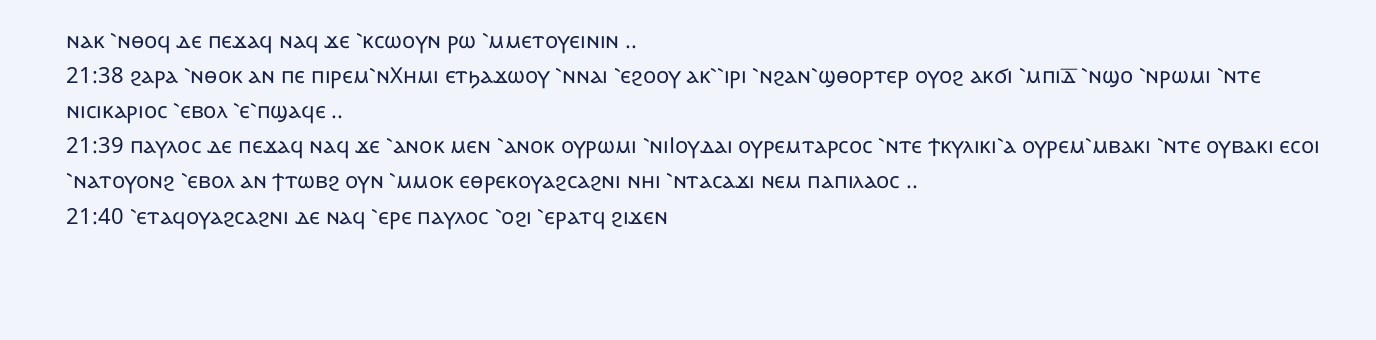ⲛⲁⲕ ⳿ⲛⲑⲟϥ ⲇⲉ ⲡⲉϫⲁϥ ⲛⲁϥ ϫⲉ ⳿ⲕⲥⲱⲟⲩⲛ ⲣⲱ ⳿ⲙⲙⲉⲧⲟⲩⲉⲓⲛⲓⲛ ..
21:38 ϩⲁⲣⲁ ⳿ⲛⲑⲟⲕ ⲁⲛ ⲡⲉ ⲡⲓⲣⲉⲙ⳿ⲛⲬⲏⲙⲓ ⲉⲧϧⲁϫⲱⲟⲩ ⳿ⲛⲛⲁⲓ ⳿ⲉϩⲟⲟⲩ ⲁⲕ⳿⳿ⲓⲣⲓ ⳿ⲛϩⲁⲛ⳿ϣⲑⲟⲣⲧⲉⲣ ⲟⲩⲟϩ ⲁⲕϭⲓ ⳿ⲙⲡⲓⲇ̅ ⳿ⲛϣⲟ ⳿ⲛⲣⲱⲙⲓ ⳿ⲛⲧⲉ ⲛⲓⲥⲓⲕⲁⲣⲓⲟⲥ ⳿ⲉⲃⲟⲗ ⳿ⲉ⳿ⲡϣⲁϥⲉ ..
21:39 ⲡⲁⲩⲗⲟⲥ ⲇⲉ ⲡⲉϫⲁϥ ⲛⲁϥ ϫⲉ ⳿ⲁⲛⲟⲕ ⲙⲉⲛ ⳿ⲁⲛⲟⲕ ⲟⲩⲣⲱⲙⲓ ⳿ⲛⲓⲒⲟⲩⲇⲁⲓ ⲟⲩⲣⲉⲙⲧⲁⲣⲥⲟⲥ ⳿ⲛⲧⲉ ϯⲕⲩⲗⲓⲕⲓ⳿ⲁ ⲟⲩⲣⲉⲙ⳿ⲙⲃⲁⲕⲓ ⳿ⲛⲧⲉ ⲟⲩⲃⲁⲕⲓ ⲉⲥⲟⲓ ⳿ⲛⲁⲧⲟⲩⲟⲛϩ ⳿ⲉⲃⲟⲗ ⲁⲛ ϯⲧⲱⲃϩ ⲟⲩⲛ ⳿ⲙⲙⲟⲕ ⲉⲑⲣⲉⲕⲟⲩⲁϩⲥⲁϩⲛⲓ ⲛⲏⲓ ⳿ⲛⲧⲁⲥⲁϫⲓ ⲛⲉⲙ ⲡⲁⲡⲓⲗⲁⲟⲥ ..
21:40 ⳿ⲉⲧⲁϥⲟⲩⲁϩⲥⲁϩⲛⲓ ⲇⲉ ⲛⲁϥ ⳿ⲉⲣⲉ ⲡⲁⲩⲗⲟⲥ ⳿ⲟϩⲓ ⳿ⲉⲣⲁⲧϥ ϩⲓϫⲉⲛ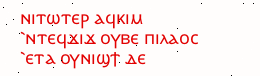ⲛⲓⲧⲱⲧⲉⲣ ⲁϥⲕⲓⲙ ⳿ⲛⲧⲉϥϫⲓϫ ⲟⲩⲃⲉ ⲡⲓⲗⲁⲟⲥ ⳿ⲉⲧⲁ ⲟⲩⲛⲓϣϯ ⲇⲉ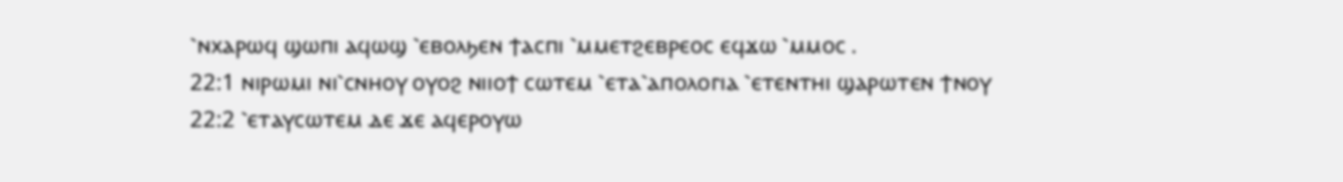⳿ⲛⲭⲁⲣⲱϥ ϣⲱⲡⲓ ⲁϥⲱϣ ⳿ⲉⲃⲟⲗϧⲉⲛ ϯⲁⲥⲡⲓ ⳿ⲙⲙⲉⲧϩⲉⲃⲣⲉⲟⲥ ⲉϥϫⲱ ⳿ⲙⲙⲟⲥ .
22:1 ⲛⲓⲣⲱⲙⲓ ⲛⲓ⳿ⲥⲛⲏⲟⲩ ⲟⲩⲟϩ ⲛⲓⲓⲟϯ ⲥⲱⲧⲉⲙ ⳿ⲉⲧⲁ⳿ⲁⲡⲟⲗⲟⲅⲓⲁ ⳿ⲉⲧⲉⲛⲧⲏⲓ ϣⲁⲣⲱⲧⲉⲛ ϯⲛⲟⲩ
22:2 ⳿ⲉⲧⲁⲩⲥⲱⲧⲉⲙ ⲇⲉ ϫⲉ ⲁϥⲉⲣⲟⲩⲱ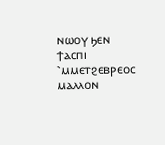ⲛⲱⲟⲩ ϧⲉⲛ ϯⲁⲥⲡⲓ ⳿ⲙⲙⲉⲧϩⲉⲃⲣⲉⲟⲥ ⲙⲁⲗⲗⲟⲛ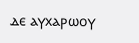ⲇⲉ ⲁⲩⲭⲁⲣⲱⲟⲩ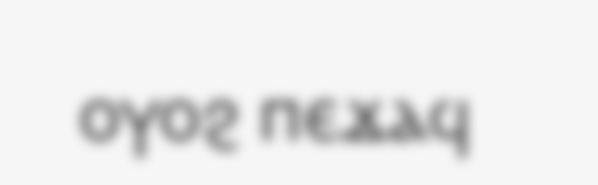ⲟⲩⲟϩ ⲡⲉϫⲁϥ